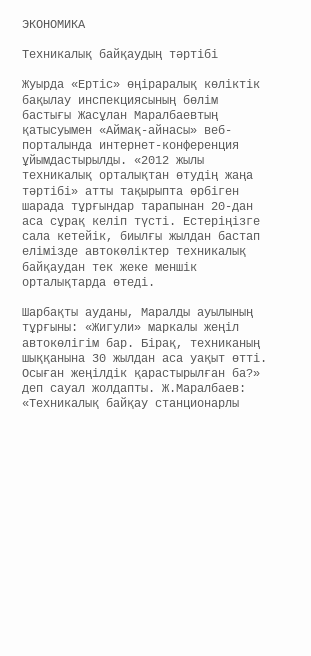ЭКОНОМИКА

Техникалық байқаудың тәртібі

Жуырда «Ертіс» өңіраралық көліктік бақылау инспекциясының бөлім бастығы Жасұлан Маралбаевтың қатысуымен «Аймақ-айнасы» веб-порталында интернет-конференция ұйымдастырылды. «2012 жылы техникалық орталықтан өтудің жаңа тәртібі» атты тақырыпта өрбіген шарада тұрғындар тарапынан 20-дан аса сұрақ келіп түсті. Естеріңізге сала кетейік, биылғы жылдан бастап елімізде автокөліктер техникалық байқаудан тек жеке меншік орталықтарда өтеді.

Шарбақты ауданы, Маралды ауылының тұрғыны: «Жигули» маркалы жеңіл автокөлігім бар. Бірақ, техниканың шыққанына 30 жылдан аса уақыт өтті. Осыған жеңілдік қарастырылған ба?» деп сауал жолдапты. Ж.Маралбаев: «Техникалық байқау станционарлы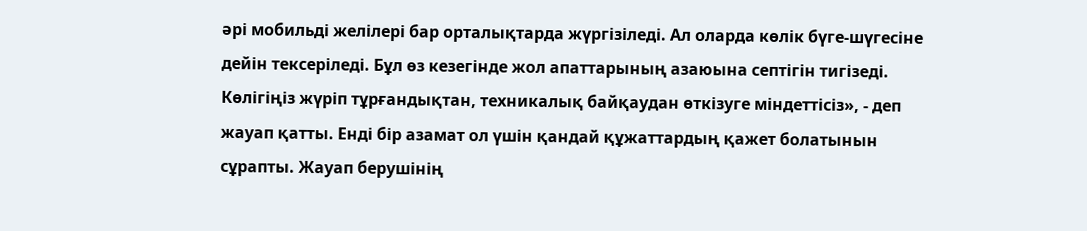әрі мобильді желілері бар орталықтарда жүргізіледі. Ал оларда көлік бүге-шүгесіне дейін тексеріледі. Бұл өз кезегінде жол апаттарының азаюына септігін тигізеді. Көлігіңіз жүріп тұрғандықтан, техникалық байқаудан өткізуге міндеттісіз», - деп жауап қатты. Енді бір азамат ол үшін қандай құжаттардың қажет болатынын сұрапты. Жауап берушінің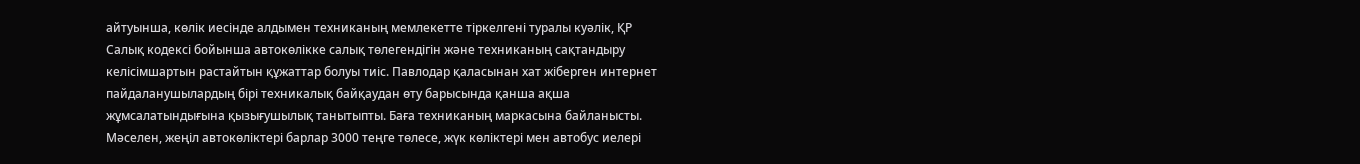айтуынша, көлік иесінде алдымен техниканың мемлекетте тіркелгені туралы куәлік, ҚР Салық кодексі бойынша автокөлікке салық төлегендігін және техниканың сақтандыру келісімшартын растайтын құжаттар болуы тиіс. Павлодар қаласынан хат жіберген интернет пайдаланушылардың бірі техникалық байқаудан өту барысында қанша ақша жұмсалатындығына қызығушылық танытыпты. Баға техниканың маркасына байланысты. Мәселен, жеңіл автокөліктері барлар 3000 теңге төлесе, жүк көліктері мен автобус иелері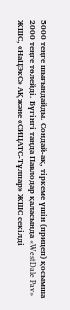5000 теңге шығындайды. Сондай-ақ, тіркеме үшін (прицеп) қосымша 2000 теңге төлейді. Бүгінгі таңда Павлодар қаласында «WestDale Pav» ЖШС, «НаЦЭкС» АҚ және «СИЦАТС-Тұлпар» ЖШС секілді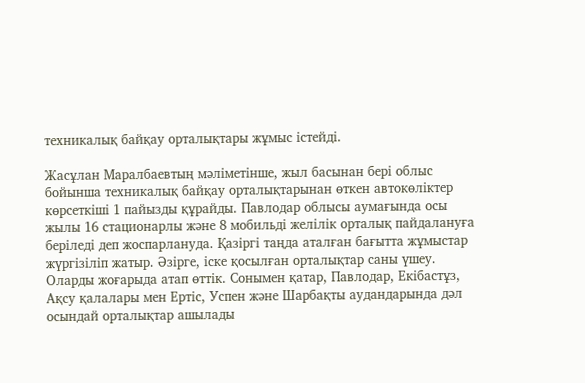техникалық байқау орталықтары жұмыс істейді.

Жасұлан Маралбаевтың мәліметінше, жыл басынан бері облыс бойынша техникалық байқау орталықтарынан өткен автокөліктер көрсеткіші 1 пайызды құрайды. Павлодар облысы аумағында осы жылы 16 стационарлы және 8 мобильді желілік орталық пайдалануға беріледі деп жоспарлануда. Қазіргі таңда аталған бағытта жұмыстар жүргізіліп жатыр. Әзірге, іске қосылған орталықтар саны үшеу. Оларды жоғарыда атап өттік. Сонымен қатар, Павлодар, Екібастұз, Ақсу қалалары мен Ертіс, Успен және Шарбақты аудандарында дәл осындай орталықтар ашылады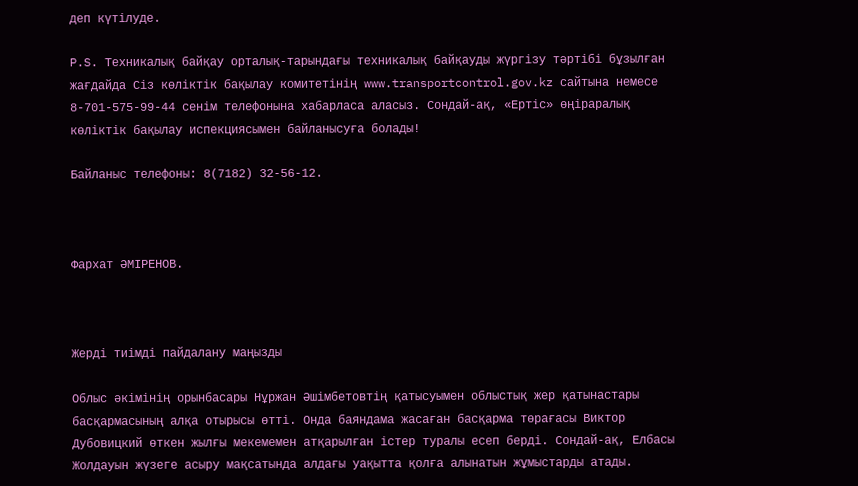деп күтілуде.

P.S. Техникалық байқау орталық-тарындағы техникалық байқауды жүргізу тәртібі бұзылған жағдайда Сіз көліктік бақылау комитетінің www.transportcontrol.gov.kz сайтына немесе 8-701-575-99-44 сенім телефонына хабарласа аласыз. Сондай-ақ, «Ертіс» өңіраралық көліктік бақылау испекциясымен байланысуға болады!

Байланыс телефоны: 8(7182) 32-56-12.



Фархат ӘМІРЕНОВ.



Жерді тиімді пайдалану маңызды

Облыс әкімінің орынбасары Нұржан Әшімбетовтің қатысуымен облыстық жер қатынастары басқармасының алқа отырысы өтті. Онда баяндама жасаған басқарма төрағасы Виктор Дубовицкий өткен жылғы мекемемен атқарылған істер туралы есеп берді. Сондай-ақ, Елбасы Жолдауын жүзеге асыру мақсатында алдағы уақытта қолға алынатын жұмыстарды атады.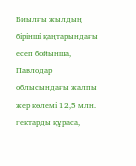Биылғы жылдың бірінші қаңтарындағы есеп бойынша, Павлодар облысындағы жалпы жер көлемі 12,5 млн. гектарды құраса,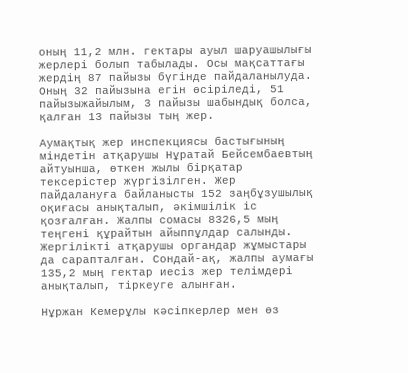оның 11,2 млн. гектары ауыл шаруашылығы жерлері болып табылады. Осы мақсаттағы жердің 87 пайызы бүгінде пайдаланылуда. Оның 32 пайызына егін өсіріледі, 51 пайызыжайылым, 3 пайызы шабындық болса, қалған 13 пайызы тың жер.

Аумақтық жер инспекциясы бастығының міндетін атқарушы Нұратай Бейсембаевтың айтуынша, өткен жылы бірқатар тексерістер жүргізілген. Жер пайдалануға байланысты 152 заңбұзушылық оқиғасы анықталып, әкімшілік іс қозғалған. Жалпы сомасы 8326,5 мың теңгені құрайтын айыппұлдар салынды. Жергілікті атқарушы органдар жұмыстары да сарапталған. Сондай-ақ, жалпы аумағы 135,2 мың гектар иесіз жер телімдері анықталып, тіркеуге алынған.

Нұржан Кемерұлы кәсіпкерлер мен өз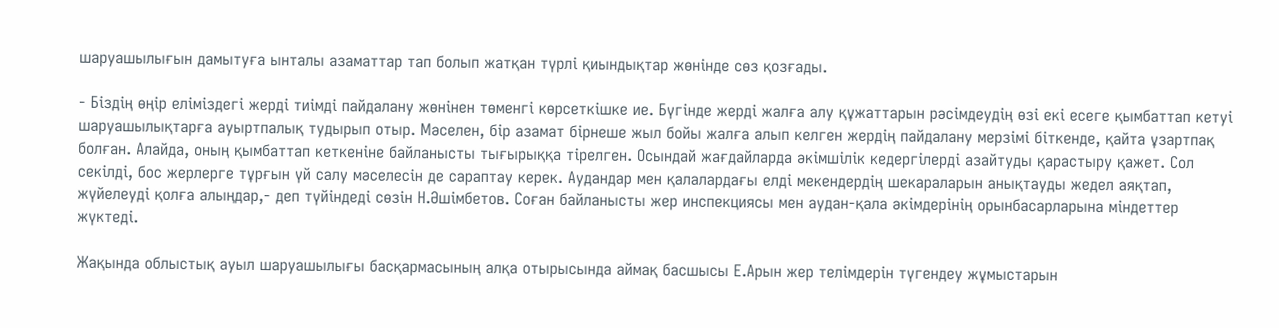шаруашылығын дамытуға ынталы азаматтар тап болып жатқан түрлі қиындықтар жөнінде сөз қозғады.

- Біздің өңір еліміздегі жерді тиімді пайдалану жөнінен төменгі көрсеткішке ие. Бүгінде жерді жалға алу құжаттарын рәсімдеудің өзі екі есеге қымбаттап кетуі шаруашылықтарға ауыртпалық тудырып отыр. Мәселен, бір азамат бірнеше жыл бойы жалға алып келген жердің пайдалану мерзімі біткенде, қайта ұзартпақ болған. Алайда, оның қымбаттап кеткеніне байланысты тығырыққа тірелген. Осындай жағдайларда әкімшілік кедергілерді азайтуды қарастыру қажет. Сол секілді, бос жерлерге тұрғын үй салу мәселесін де сараптау керек. Аудандар мен қалалардағы елді мекендердің шекараларын анықтауды жедел аяқтап, жүйелеуді қолға алыңдар,- деп түйіндеді сөзін Н.Әшімбетов. Соған байланысты жер инспекциясы мен аудан-қала әкімдерінің орынбасарларына міндеттер жүктеді.

Жақында облыстық ауыл шаруашылығы басқармасының алқа отырысында аймақ басшысы Е.Арын жер телімдерін түгендеу жұмыстарын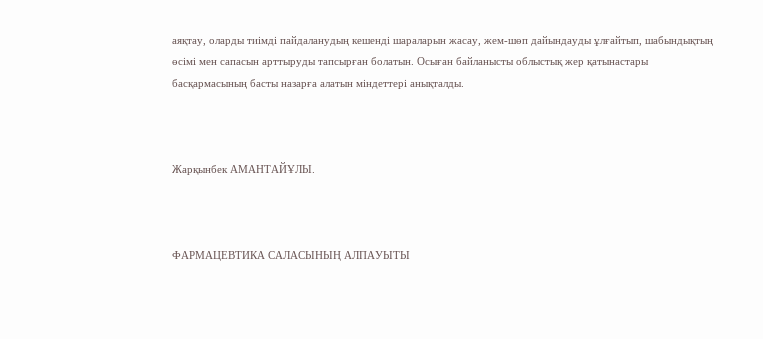аяқтау, оларды тиімді пайдаланудың кешенді шараларын жасау, жем-шөп дайындауды ұлғайтып, шабындықтың өсімі мен сапасын арттыруды тапсырған болатын. Осыған байланысты облыстық жер қатынастары басқармасының басты назарға алатын міндеттері анықталды.



Жарқынбек АМАНТАЙҰЛЫ.



ФАРМАЦЕВТИКА САЛАСЫНЫҢ АЛПАУЫТЫ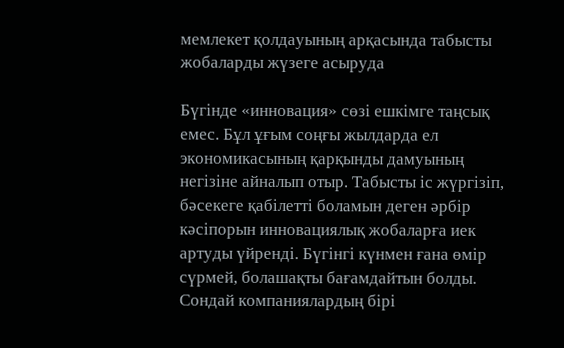мемлекет қолдауының арқасында табысты жобаларды жүзеге асыруда

Бүгінде «инновация» сөзі ешкімге таңсық емес. Бұл ұғым соңғы жылдарда ел экономикасының қарқынды дамуының негізіне айналып отыр. Табысты іс жүргізіп, бәсекеге қабілетті боламын деген әрбір кәсіпорын инновациялық жобаларға иек артуды үйренді. Бүгінгі күнмен ғана өмір сүрмей, болашақты бағамдайтын болды. Сондай компаниялардың бірі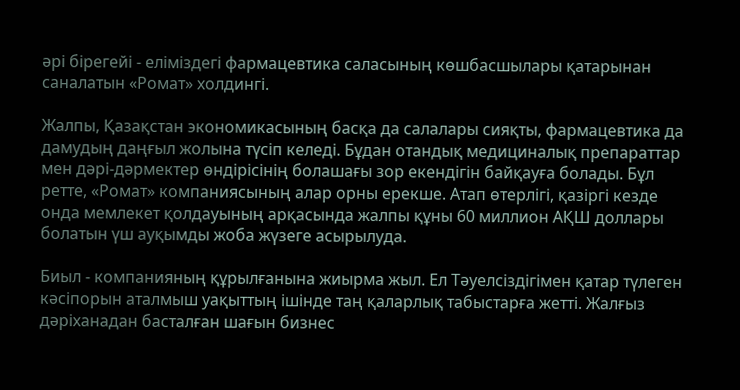әрі бірегейі - еліміздегі фармацевтика саласының көшбасшылары қатарынан саналатын «Ромат» холдингі.

Жалпы, Қазақстан экономикасының басқа да салалары сияқты, фармацевтика да дамудың даңғыл жолына түсіп келеді. Бұдан отандық медициналық препараттар мен дәрі-дәрмектер өндірісінің болашағы зор екендігін байқауға болады. Бұл ретте, «Ромат» компаниясының алар орны ерекше. Атап өтерлігі, қазіргі кезде онда мемлекет қолдауының арқасында жалпы құны 60 миллион АҚШ доллары болатын үш ауқымды жоба жүзеге асырылуда.

Биыл - компанияның құрылғанына жиырма жыл. Ел Тәуелсіздігімен қатар түлеген кәсіпорын аталмыш уақыттың ішінде таң қаларлық табыстарға жетті. Жалғыз дәріханадан басталған шағын бизнес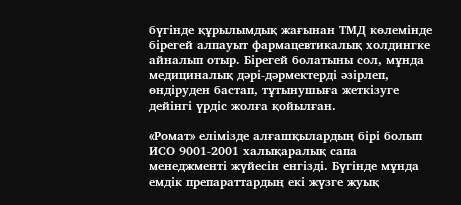бүгінде құрылымдық жағынан ТМД көлемінде бірегей алпауыт фармацевтикалық холдингке айналып отыр. Бірегей болатыны сол, мұнда медициналық дәрі-дәрмектерді әзірлеп, өндіруден бастап, тұтынушыға жеткізуге дейінгі үрдіс жолға қойылған.

«Ромат» елімізде алғашқылардың бірі болып ИСО 9001-2001 халықаралық сапа менеджменті жүйесін енгізді. Бүгінде мұнда емдік препараттардың екі жүзге жуық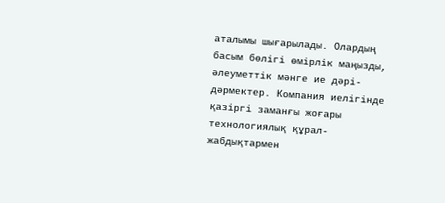аталымы шығарылады. Олардың басым бөлігі өмірлік маңызды, әлеуметтік мәнге ие дәрі-дәрмектер. Компания иелігінде қазіргі заманғы жоғары технологиялық құрал-жабдықтармен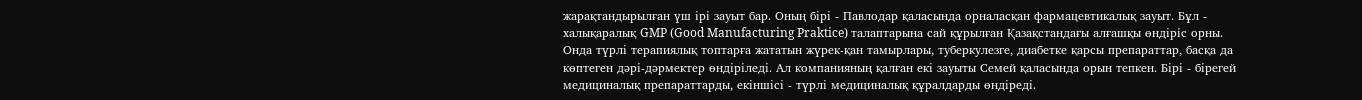жарақтандырылған үш ірі зауыт бар. Оның бірі - Павлодар қаласында орналасқан фармацевтикалық зауыт. Бұл - халықаралық GMP (Good Manufacturing Praktice) талаптарына сай құрылған Қазақстандағы алғашқы өндіріс орны. Онда түрлі терапиялық топтарға жататын жүрек-қан тамырлары, туберкулезге, диабетке қарсы препараттар, басқа да көптеген дәрі-дәрмектер өндіріледі. Ал компанияның қалған екі зауыты Семей қаласында орын тепкен. Бірі - бірегей медициналық препараттарды, екіншісі - түрлі медициналық құралдарды өндіреді.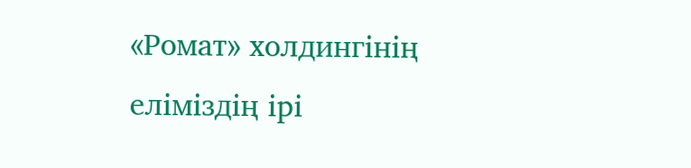«Ромат» холдингінің еліміздің ірі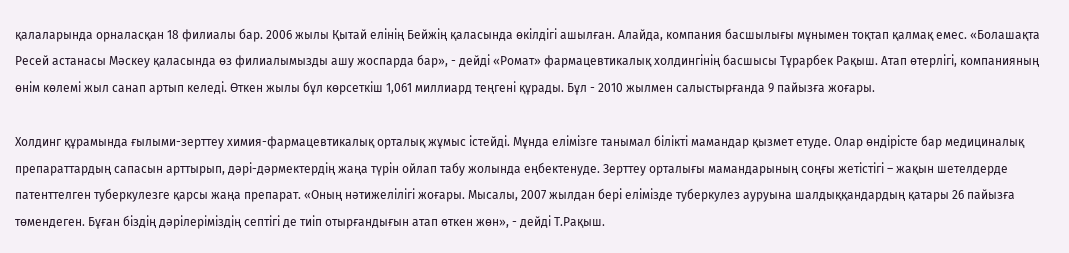қалаларында орналасқан 18 филиалы бар. 2006 жылы Қытай елінің Бейжің қаласында өкілдігі ашылған. Алайда, компания басшылығы мұнымен тоқтап қалмақ емес. «Болашақта Ресей астанасы Мәскеу қаласында өз филиалымызды ашу жоспарда бар», - дейді «Ромат» фармацевтикалық холдингінің басшысы Тұрарбек Рақыш. Атап өтерлігі, компанияның өнім көлемі жыл санап артып келеді. Өткен жылы бұл көрсеткіш 1,061 миллиард теңгені құрады. Бұл - 2010 жылмен салыстырғанда 9 пайызға жоғары.

Холдинг құрамында ғылыми-зерттеу химия-фармацевтикалық орталық жұмыс істейді. Мұнда елімізге танымал білікті мамандар қызмет етуде. Олар өндірісте бар медициналық препараттардың сапасын арттырып, дәрі-дәрмектердің жаңа түрін ойлап табу жолында еңбектенуде. Зерттеу орталығы мамандарының соңғы жетістігі – жақын шетелдерде патенттелген туберкулезге қарсы жаңа препарат. «Оның нәтижелілігі жоғары. Мысалы, 2007 жылдан бері елімізде туберкулез ауруына шалдыққандардың қатары 26 пайызға төмендеген. Бұған біздің дәрілеріміздің септігі де тиіп отырғандығын атап өткен жөн», - дейді Т.Рақыш.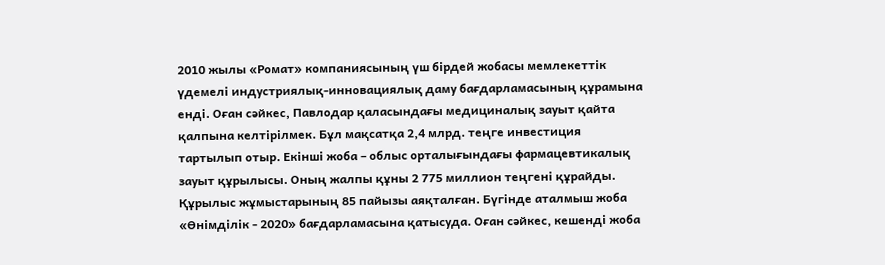2010 жылы «Ромат» компаниясының үш бірдей жобасы мемлекеттік үдемелі индустриялық-инновациялық даму бағдарламасының құрамына енді. Оған сәйкес, Павлодар қаласындағы медициналық зауыт қайта қалпына келтірілмек. Бұл мақсатқа 2,4 млрд. теңге инвестиция тартылып отыр. Екінші жоба – облыс орталығындағы фармацевтикалық зауыт құрылысы. Оның жалпы құны 2 775 миллион теңгені құрайды. Құрылыс жұмыстарының 85 пайызы аяқталған. Бүгінде аталмыш жоба «Өнімділік - 2020» бағдарламасына қатысуда. Оған сәйкес, кешенді жоба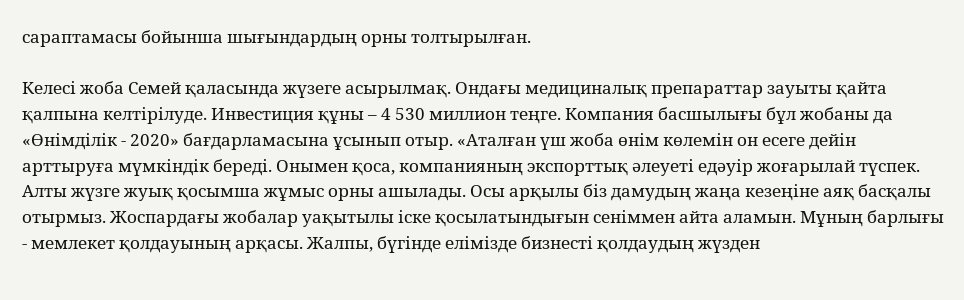сараптамасы бойынша шығындардың орны толтырылған.

Келесі жоба Семей қаласында жүзеге асырылмақ. Ондағы медициналық препараттар зауыты қайта қалпына келтірілуде. Инвестиция құны – 4 530 миллион теңге. Компания басшылығы бұл жобаны да «Өнімділік - 2020» бағдарламасына ұсынып отыр. «Аталған үш жоба өнім көлемін он есеге дейін арттыруға мүмкіндік береді. Онымен қоса, компанияның экспорттық әлеуеті едәуір жоғарылай түспек. Алты жүзге жуық қосымша жұмыс орны ашылады. Осы арқылы біз дамудың жаңа кезеңіне аяқ басқалы отырмыз. Жоспардағы жобалар уақытылы іске қосылатындығын сеніммен айта аламын. Мұның барлығы - мемлекет қолдауының арқасы. Жалпы, бүгінде елімізде бизнесті қолдаудың жүзден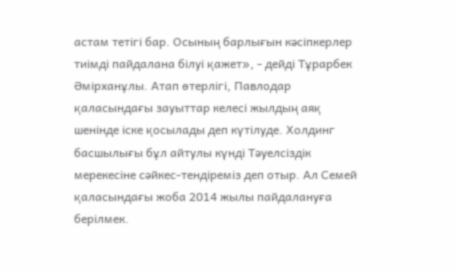астам тетігі бар. Осының барлығын кәсіпкерлер тиімді пайдалана білуі қажет», - дейді Тұрарбек Әмірханұлы. Атап өтерлігі, Павлодар қаласындағы зауыттар келесі жылдың аяқ шенінде іске қосылады деп күтілуде. Холдинг басшылығы бұл айтулы күнді Тәуелсіздік мерекесіне сәйкес-тендіреміз деп отыр. Ал Семей қаласындағы жоба 2014 жылы пайдалануға берілмек.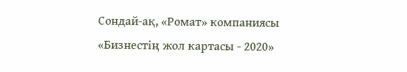Сондай-ақ, «Ромат» компаниясы «Бизнестің жол картасы - 2020»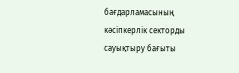бағдарламасының кәсіпкерлік секторды сауықтыру бағыты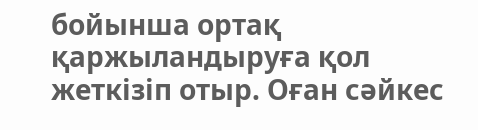бойынша ортақ қаржыландыруға қол жеткізіп отыр. Оған сәйкес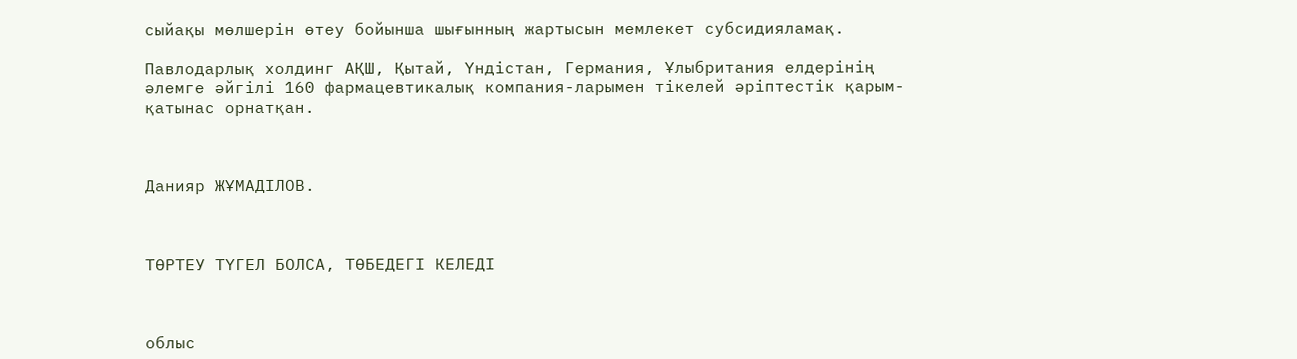сыйақы мөлшерін өтеу бойынша шығынның жартысын мемлекет субсидияламақ.

Павлодарлық холдинг АҚШ, Қытай, Үндістан, Германия, Ұлыбритания елдерінің әлемге әйгілі 160 фармацевтикалық компания-ларымен тікелей әріптестік қарым-қатынас орнатқан.



Данияр ЖҰМАДІЛОВ.



ТӨРТЕУ ТҮГЕЛ БОЛСА, ТӨБЕДЕГІ КЕЛЕДІ



облыс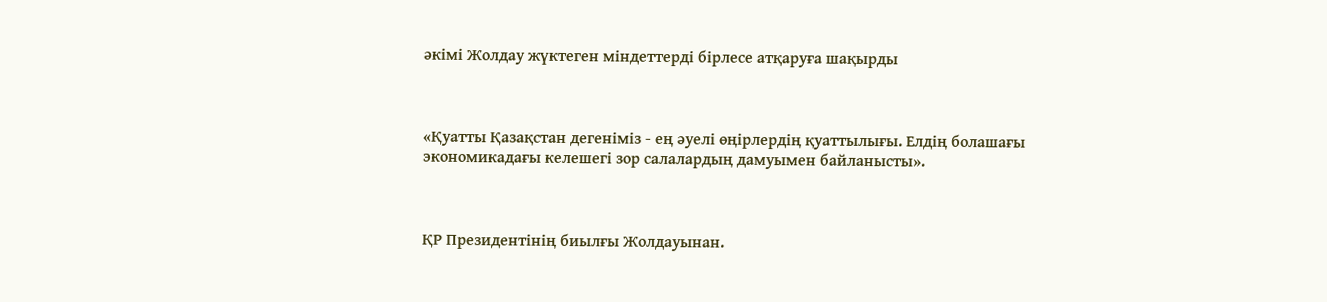әкімі Жолдау жүктеген міндеттерді бірлесе атқаруға шақырды



«Қуатты Қазақстан дегеніміз - ең әуелі өңірлердің қуаттылығы. Елдің болашағы экономикадағы келешегі зор салалардың дамуымен байланысты».



ҚР Президентінің биылғы Жолдауынан.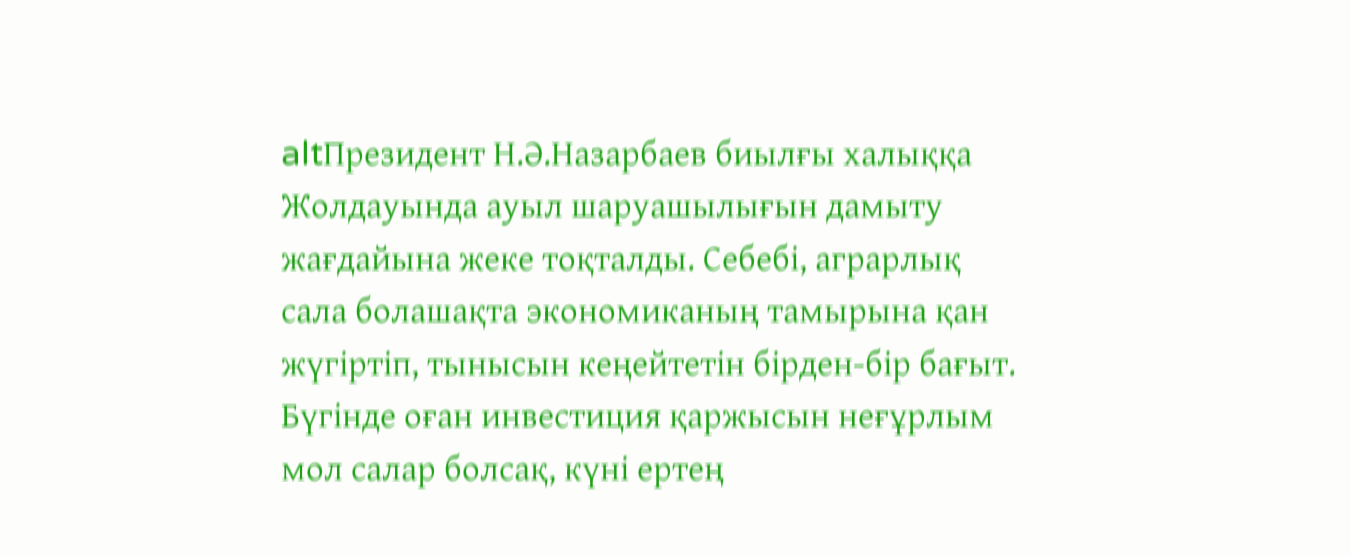altПрезидент Н.Ә.Назарбаев биылғы халыққа Жолдауында ауыл шаруашылығын дамыту жағдайына жеке тоқталды. Себебі, аграрлық сала болашақта экономиканың тамырына қан жүгіртіп, тынысын кеңейтетін бірден-бір бағыт. Бүгінде оған инвестиция қаржысын неғұрлым мол салар болсақ, күні ертең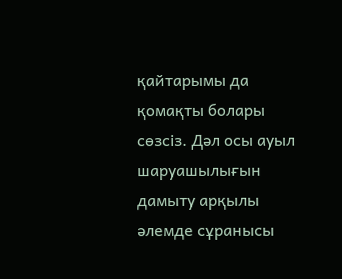қайтарымы да қомақты болары сөзсіз. Дәл осы ауыл шаруашылығын дамыту арқылы әлемде сұранысы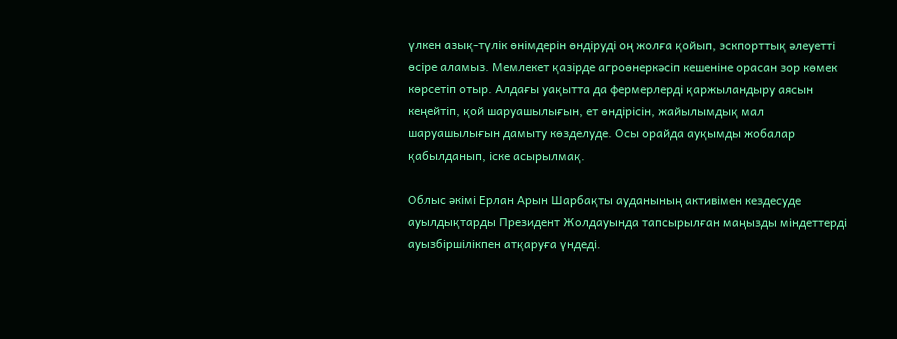үлкен азық-түлік өнімдерін өндіруді оң жолға қойып, эскпорттық әлеуетті өсіре аламыз. Мемлекет қазірде агроөнеркәсіп кешеніне орасан зор көмек көрсетіп отыр. Алдағы уақытта да фермерлерді қаржыландыру аясын кеңейтіп, қой шаруашылығын, ет өндірісін, жайылымдық мал шаруашылығын дамыту көзделуде. Осы орайда ауқымды жобалар қабылданып, іске асырылмақ.

Облыс әкімі Ерлан Арын Шарбақты ауданының активімен кездесуде ауылдықтарды Президент Жолдауында тапсырылған маңызды міндеттерді ауызбіршілікпен атқаруға үндеді.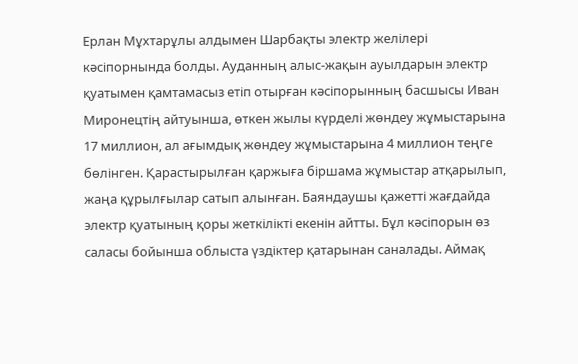Ерлан Мұхтарұлы алдымен Шарбақты электр желілері кәсіпорнында болды. Ауданның алыс-жақын ауылдарын электр қуатымен қамтамасыз етіп отырған кәсіпорынның басшысы Иван Миронецтің айтуынша, өткен жылы күрделі жөндеу жұмыстарына 17 миллион, ал ағымдық жөндеу жұмыстарына 4 миллион теңге бөлінген. Қарастырылған қаржыға біршама жұмыстар атқарылып, жаңа құрылғылар сатып алынған. Баяндаушы қажетті жағдайда электр қуатының қоры жеткілікті екенін айтты. Бұл кәсіпорын өз саласы бойынша облыста үздіктер қатарынан саналады. Аймақ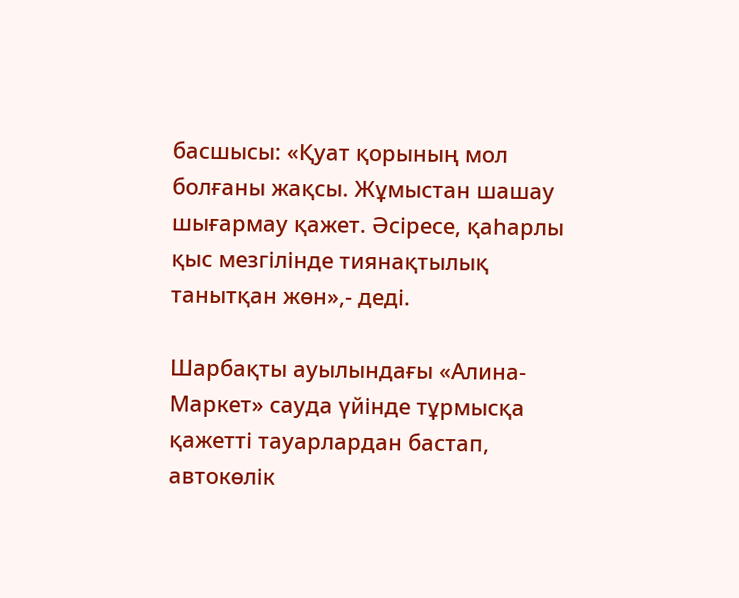басшысы: «Қуат қорының мол болғаны жақсы. Жұмыстан шашау шығармау қажет. Әсіресе, қаһарлы қыс мезгілінде тиянақтылық танытқан жөн»,- деді.

Шарбақты ауылындағы «Алина-Маркет» сауда үйінде тұрмысқа қажетті тауарлардан бастап, автокөлік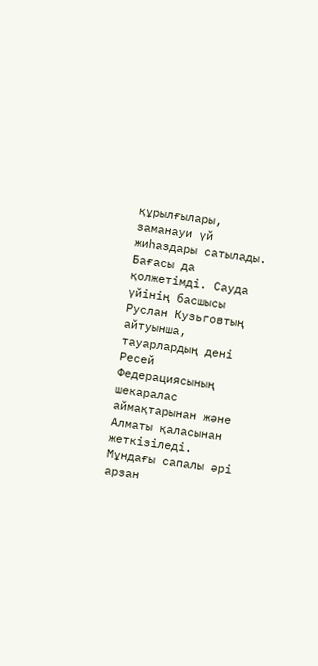құрылғылары, заманауи үй жиһаздары сатылады. Бағасы да қолжетімді. Сауда үйінің басшысы Руслан Кузьговтың айтуынша, тауарлардың дені Ресей Федерациясының шекаралас аймақтарынан және Алматы қаласынан жеткізіледі. Мұндағы сапалы әрі арзан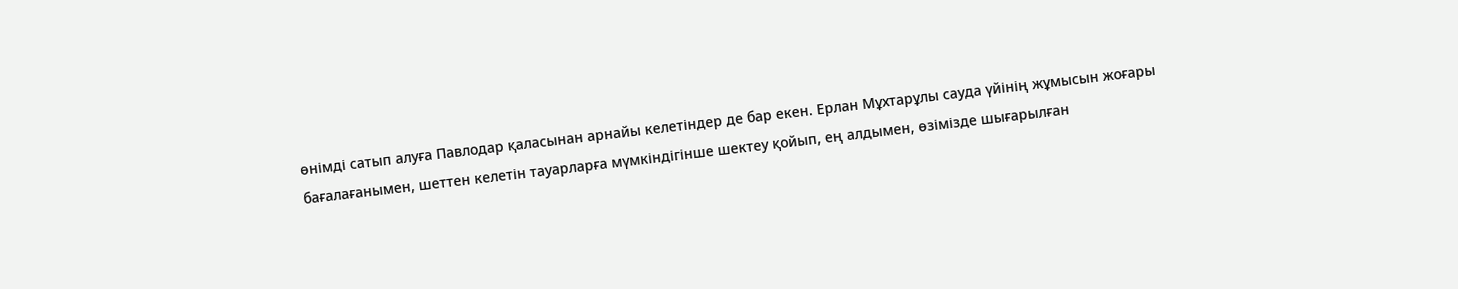өнімді сатып алуға Павлодар қаласынан арнайы келетіндер де бар екен. Ерлан Мұхтарұлы сауда үйінің жұмысын жоғары бағалағанымен, шеттен келетін тауарларға мүмкіндігінше шектеу қойып, ең алдымен, өзімізде шығарылған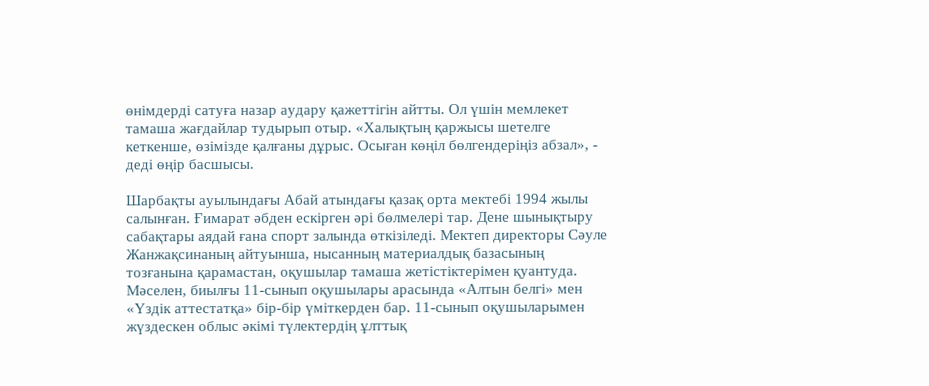өнімдерді сатуға назар аудару қажеттігін айтты. Ол үшін мемлекет тамаша жағдайлар тудырып отыр. «Халықтың қаржысы шетелге кеткенше, өзімізде қалғаны дұрыс. Осыған көңіл бөлгендеріңіз абзал», - деді өңір басшысы.

Шарбақты ауылындағы Абай атындағы қазақ орта мектебі 1994 жылы салынған. Ғимарат әбден ескірген әрі бөлмелері тар. Дене шынықтыру сабақтары аядай ғана спорт залында өткізіледі. Мектеп директоры Сәуле Жанжақсинаның айтуынша, нысанның материалдық базасының тозғанына қарамастан, оқушылар тамаша жетістіктерімен қуантуда. Мәселен, биылғы 11-сынып оқушылары арасында «Алтын белгі» мен «Үздік аттестатқа» бір-бір үміткерден бар. 11-сынып оқушыларымен жүздескен облыс әкімі түлектердің ұлттық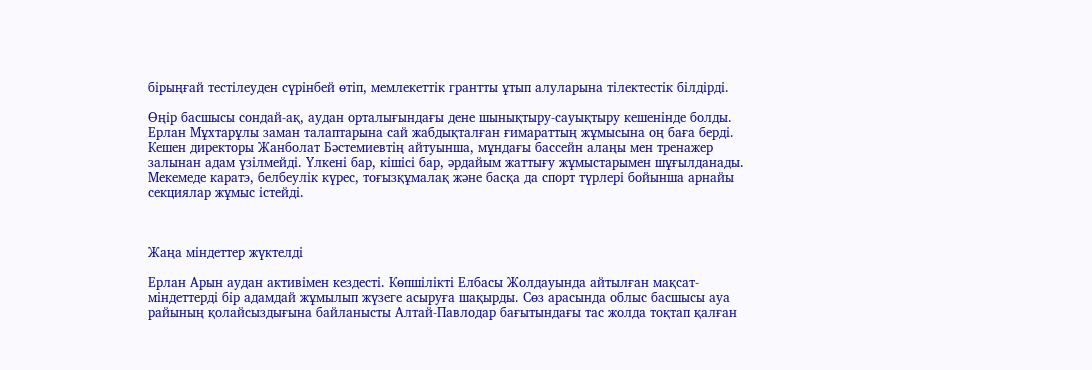бірыңғай тестілеуден сүрінбей өтіп, мемлекеттік грантты ұтып алуларына тілектестік білдірді.

Өңір басшысы сондай-ақ, аудан орталығындағы дене шынықтыру-сауықтыру кешенінде болды. Ерлан Мұхтарұлы заман талаптарына сай жабдықталған ғимараттың жұмысына оң баға берді. Кешен директоры Жанболат Бәстемиевтің айтуынша, мұндағы бассейн алаңы мен тренажер залынан адам үзілмейді. Үлкені бар, кішісі бар, әрдайым жаттығу жұмыстарымен шұғылданады. Мекемеде каратэ, белбеулік күрес, тоғызқұмалақ және басқа да спорт түрлері бойынша арнайы секциялар жұмыс істейді.



Жаңа міндеттер жүктелді

Ерлан Арын аудан активімен кездесті. Көпшілікті Елбасы Жолдауында айтылған мақсат-міндеттерді бір адамдай жұмылып жүзеге асыруға шақырды. Сөз арасында облыс басшысы ауа райының қолайсыздығына байланысты Алтай-Павлодар бағытындағы тас жолда тоқтап қалған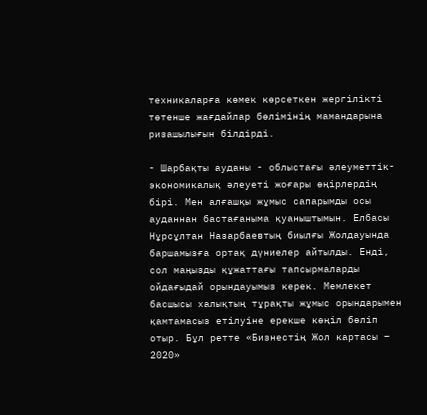техникаларға көмек көрсеткен жергілікті төтенше жағдайлар бөлімінің мамандарына ризашылығын білдірді.

- Шарбақты ауданы - облыстағы әлеуметтік-экономикалық әлеуеті жоғары өңірлердің бірі. Мен алғашқы жұмыс сапарымды осы ауданнан бастағаныма қуаныштымын. Елбасы Нұрсұлтан Назарбаевтың биылғы Жолдауында баршамызға ортақ дүниелер айтылды. Енді, сол маңызды құжаттағы тапсырмаларды ойдағыдай орындауымыз керек. Мемлекет басшысы халықтың тұрақты жұмыс орындарымен қамтамасыз етілуіне ерекше көңіл бөліп отыр. Бұл ретте «Бизнестің Жол картасы – 2020»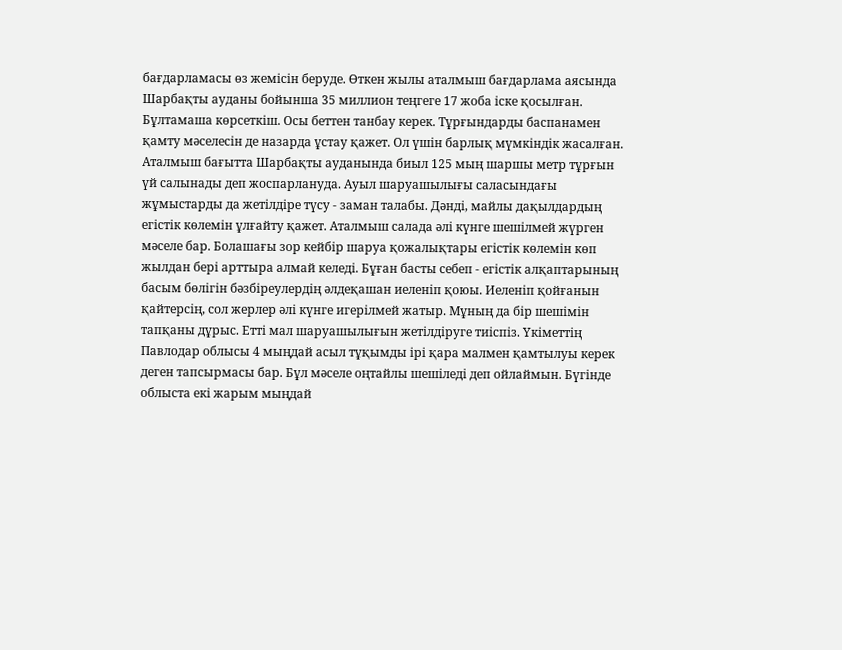бағдарламасы өз жемісін беруде. Өткен жылы аталмыш бағдарлама аясында Шарбақты ауданы бойынша 35 миллион теңгеге 17 жоба іске қосылған. Бұлтамаша көрсеткіш. Осы беттен танбау керек. Тұрғындарды баспанамен қамту мәселесін де назарда ұстау қажет. Ол үшін барлық мүмкіндік жасалған. Аталмыш бағытта Шарбақты ауданында биыл 125 мың шаршы метр тұрғын үй салынады деп жоспарлануда. Ауыл шаруашылығы саласындағы жұмыстарды да жетілдіре түсу - заман талабы. Дәнді, майлы дақылдардың егістік көлемін ұлғайту қажет. Аталмыш салада әлі күнге шешілмей жүрген мәселе бар. Болашағы зор кейбір шаруа қожалықтары егістік көлемін көп жылдан бері арттыра алмай келеді. Бұған басты себеп - егістік алқаптарының басым бөлігін бәзбіреулердің әлдеқашан иеленіп қоюы. Иеленіп қойғанын қайтерсің, сол жерлер әлі күнге игерілмей жатыр. Мұның да бір шешімін тапқаны дұрыс. Етті мал шаруашылығын жетілдіруге тиіспіз. Үкіметтің Павлодар облысы 4 мыңдай асыл тұқымды ірі қара малмен қамтылуы керек деген тапсырмасы бар. Бұл мәселе оңтайлы шешіледі деп ойлаймын. Бүгінде облыста екі жарым мыңдай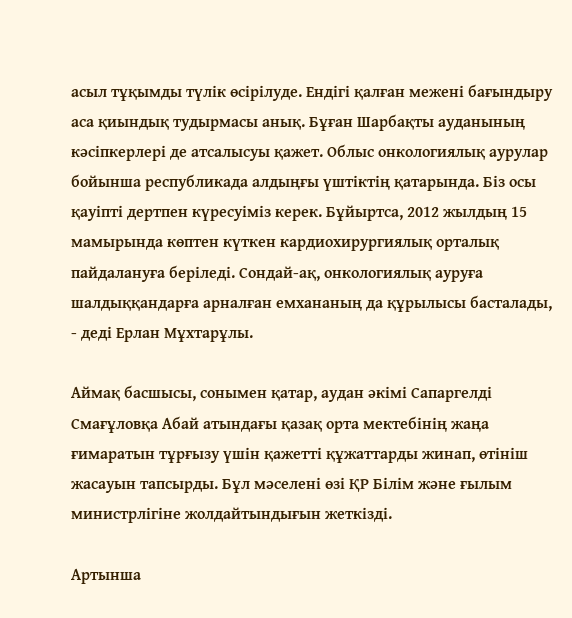асыл тұқымды түлік өсірілуде. Ендігі қалған межені бағындыру аса қиындық тудырмасы анық. Бұған Шарбақты ауданының кәсіпкерлері де атсалысуы қажет. Облыс онкологиялық аурулар бойынша республикада алдыңғы үштіктің қатарында. Біз осы қауіпті дертпен күресуіміз керек. Бұйыртса, 2012 жылдың 15 мамырында көптен күткен кардиохирургиялық орталық пайдалануға беріледі. Сондай-ақ, онкологиялық ауруға шалдыққандарға арналған емхананың да құрылысы басталады, - деді Ерлан Мұхтарұлы.

Аймақ басшысы, сонымен қатар, аудан әкімі Сапаргелді Смағұловқа Абай атындағы қазақ орта мектебінің жаңа ғимаратын тұрғызу үшін қажетті құжаттарды жинап, өтініш жасауын тапсырды. Бұл мәселені өзі ҚР Білім және ғылым министрлігіне жолдайтындығын жеткізді.

Артынша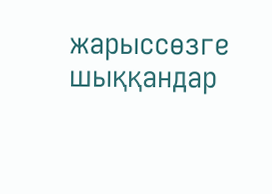жарыссөзге шыққандар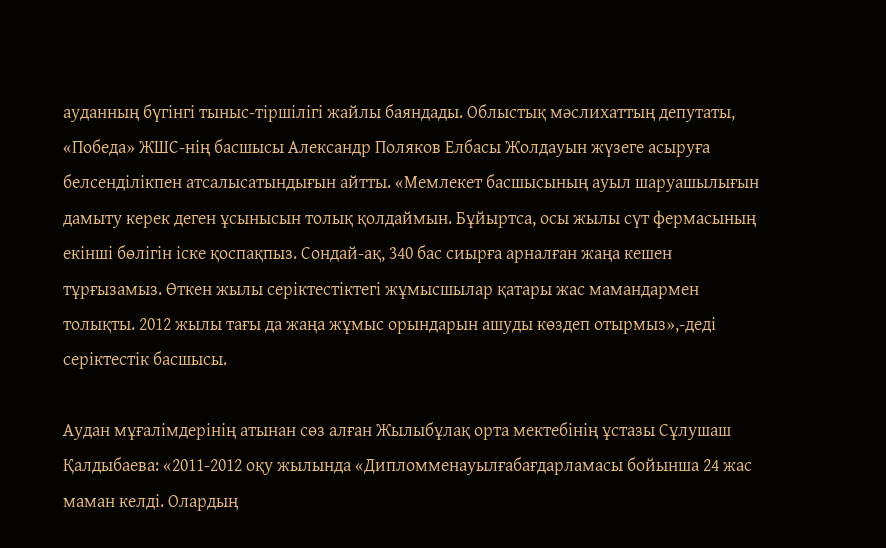ауданның бүгінгі тыныс-тіршілігі жайлы баяндады. Облыстық мәслихаттың депутаты, «Победа» ЖШС-нің басшысы Александр Поляков Елбасы Жолдауын жүзеге асыруға белсенділікпен атсалысатындығын айтты. «Мемлекет басшысының ауыл шаруашылығын дамыту керек деген ұсынысын толық қолдаймын. Бұйыртса, осы жылы сүт фермасының екінші бөлігін іске қоспақпыз. Сондай-ақ, 340 бас сиырға арналған жаңа кешен тұрғызамыз. Өткен жылы серіктестіктегі жұмысшылар қатары жас мамандармен толықты. 2012 жылы тағы да жаңа жұмыс орындарын ашуды көздеп отырмыз»,-деді серіктестік басшысы.

Аудан мұғалімдерінің атынан сөз алған Жылыбұлақ орта мектебінің ұстазы Сұлушаш Қалдыбаева: «2011-2012 оқу жылында «Дипломменауылғабағдарламасы бойынша 24 жас маман келді. Олардың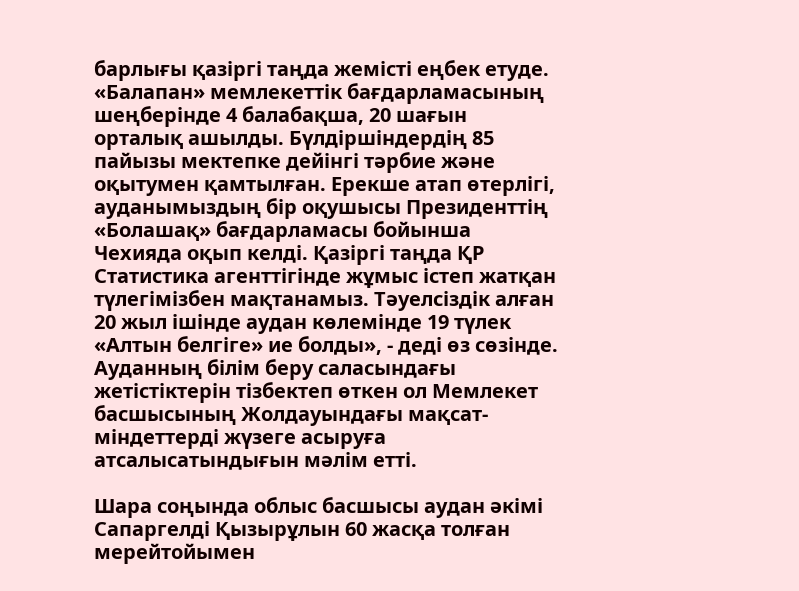барлығы қазіргі таңда жемісті еңбек етуде. «Балапан» мемлекеттік бағдарламасының шеңберінде 4 балабақша, 20 шағын орталық ашылды. Бүлдіршіндердің 85 пайызы мектепке дейінгі тәрбие және оқытумен қамтылған. Ерекше атап өтерлігі, ауданымыздың бір оқушысы Президенттің «Болашақ» бағдарламасы бойынша Чехияда оқып келді. Қазіргі таңда ҚР Статистика агенттігінде жұмыс істеп жатқан түлегімізбен мақтанамыз. Тәуелсіздік алған 20 жыл ішінде аудан көлемінде 19 түлек «Алтын белгіге» ие болды», - деді өз сөзінде. Ауданның білім беру саласындағы жетістіктерін тізбектеп өткен ол Мемлекет басшысының Жолдауындағы мақсат-міндеттерді жүзеге асыруға атсалысатындығын мәлім етті.

Шара соңында облыс басшысы аудан әкімі Сапаргелді Қызырұлын 60 жасқа толған мерейтойымен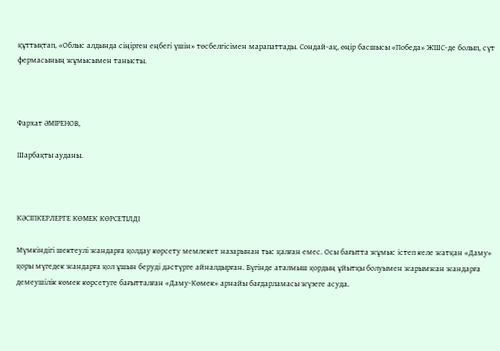құттықтап, «Облыс алдында сіңірген еңбегі үшін» төсбелгісімен марапаттады. Сондай-ақ, өңір басшысы «Победа» ЖШС-де болып, сүт фермасының жұмысымен танысты.



Фархат ӘМІРЕНОВ,

Шарбақты ауданы.



КӘСІПКЕРЛЕРГЕ КӨМЕК КӨРСЕТІЛДІ

Мүмкіндігі шектеулі жандарға қолдау көрсету мемлекет назарынан тыс қалған емес. Осы бағытта жұмыс істеп келе жатқан «Даму» қоры мүгедек жандарға қол ұшын беруді дәстүрге айналдырған. Бүгінде аталмыш қордың ұйытқы болуымен жарымжан жандарға демеушілік көмек көрсетуге бағытталған «Даму-Көмек» арнайы бағдарламасы жүзеге асуда.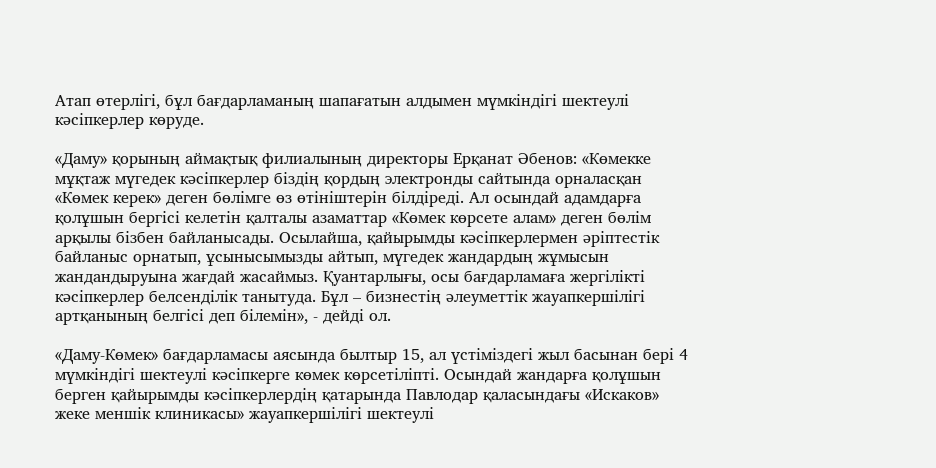Атап өтерлігі, бұл бағдарламаның шапағатын алдымен мүмкіндігі шектеулі кәсіпкерлер көруде.

«Даму» қорының аймақтық филиалының директоры Ерқанат Әбенов: «Көмекке мұқтаж мүгедек кәсіпкерлер біздің қордың электронды сайтында орналасқан «Көмек керек» деген бөлімге өз өтініштерін білдіреді. Ал осындай адамдарға қолұшын бергісі келетін қалталы азаматтар «Көмек көрсете алам» деген бөлім арқылы бізбен байланысады. Осылайша, қайырымды кәсіпкерлермен әріптестік байланыс орнатып, ұсынысымызды айтып, мүгедек жандардың жұмысын жандандыруына жағдай жасаймыз. Қуантарлығы, осы бағдарламаға жергілікті кәсіпкерлер белсенділік танытуда. Бұл – бизнестің әлеуметтік жауапкершілігі артқанының белгісі деп білемін», - дейді ол.

«Даму-Көмек» бағдарламасы аясында былтыр 15, ал үстіміздегі жыл басынан бері 4 мүмкіндігі шектеулі кәсіпкерге көмек көрсетіліпті. Осындай жандарға қолұшын берген қайырымды кәсіпкерлердің қатарында Павлодар қаласындағы «Искаков» жеке меншік клиникасы» жауапкершілігі шектеулі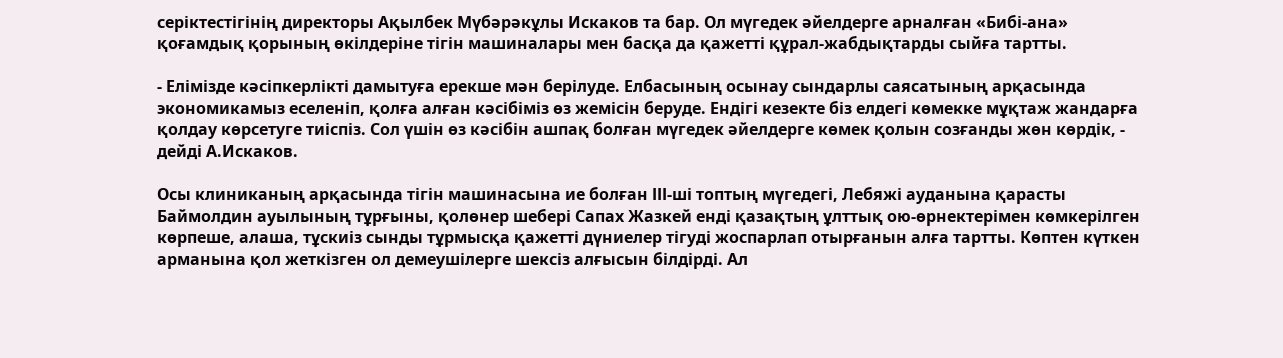серіктестігінің директоры Ақылбек Мүбәрәкұлы Искаков та бар. Ол мүгедек әйелдерге арналған «Бибі-ана» қоғамдық қорының өкілдеріне тігін машиналары мен басқа да қажетті құрал-жабдықтарды сыйға тартты.

- Елімізде кәсіпкерлікті дамытуға ерекше мән берілуде. Елбасының осынау сындарлы саясатының арқасында экономикамыз еселеніп, қолға алған кәсібіміз өз жемісін беруде. Ендігі кезекте біз елдегі көмекке мұқтаж жандарға қолдау көрсетуге тиіспіз. Сол үшін өз кәсібін ашпақ болған мүгедек әйелдерге көмек қолын созғанды жөн көрдік, - дейді А.Искаков.

Осы клиниканың арқасында тігін машинасына ие болған ІІІ-ші топтың мүгедегі, Лебяжі ауданына қарасты Баймолдин ауылының тұрғыны, қолөнер шебері Сапах Жазкей енді қазақтың ұлттық ою-өрнектерімен көмкерілген көрпеше, алаша, тұскиіз сынды тұрмысқа қажетті дүниелер тігуді жоспарлап отырғанын алға тартты. Көптен күткен арманына қол жеткізген ол демеушілерге шексіз алғысын білдірді. Ал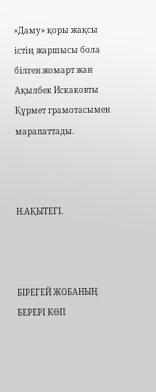«Даму» қоры жақсы істің жаршысы бола білген жомарт жан Ақылбек Искаковты Құрмет грамотасымен марапаттады.



Н.АҚЫТЕГІ.



БІРЕГЕЙ ЖОБАНЫҢ БЕРЕРІ КӨП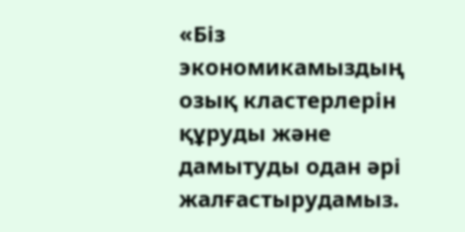«Біз экономикамыздың озық кластерлерін құруды және дамытуды одан әрі жалғастырудамыз.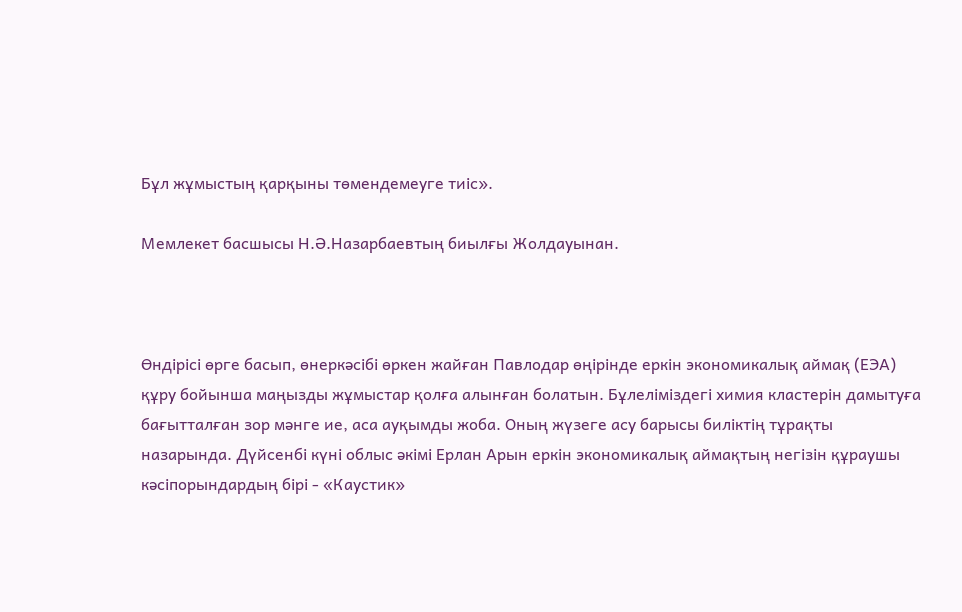Бұл жұмыстың қарқыны төмендемеуге тиіс».

Мемлекет басшысы Н.Ә.Назарбаевтың биылғы Жолдауынан.



Өндірісі өрге басып, өнеркәсібі өркен жайған Павлодар өңірінде еркін экономикалық аймақ (ЕЭА) құру бойынша маңызды жұмыстар қолға алынған болатын. Бұлеліміздегі химия кластерін дамытуға бағытталған зор мәнге ие, аса ауқымды жоба. Оның жүзеге асу барысы биліктің тұрақты назарында. Дүйсенбі күні облыс әкімі Ерлан Арын еркін экономикалық аймақтың негізін құраушы кәсіпорындардың бірі - «Каустик»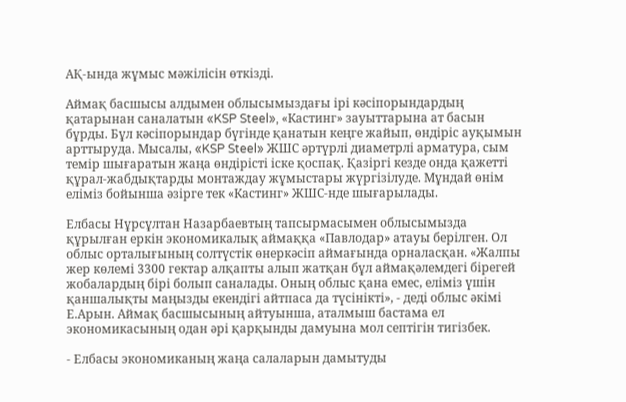АҚ-ында жұмыс мәжілісін өткізді.

Aймақ басшысы алдымен облысымыздағы ірі кәсіпорындардың қатарынан саналатын «KSP Steel», «Кастинг» зауыттарына ат басын бұрды. Бұл кәсіпорындар бүгінде қанатын кеңге жайып, өндіріс ауқымын арттыруда. Мысалы, «KSP Steel» ЖШС әртүрлі диаметрлі арматура, сым темір шығаратын жаңа өндірісті іске қоспақ. Қазіргі кезде онда қажетті құрал-жабдықтарды монтаждау жұмыстары жүргізілуде. Мұндай өнім еліміз бойынша әзірге тек «Кастинг» ЖШС-нде шығарылады.

Елбасы Нұрсұлтан Назарбаевтың тапсырмасымен облысымызда құрылған еркін экономикалық аймаққа «Павлодар» атауы берілген. Ол облыс орталығының солтүстік өнеркәсіп аймағында орналасқан. «Жалпы жер көлемі 3300 гектар алқапты алып жатқан бұл аймақәлемдегі бірегей жобалардың бірі болып саналады. Оның облыс қана емес, еліміз үшін қаншалықты маңызды екендігі айтпаса да түсінікті», - деді облыс әкімі Е.Арын. Аймақ басшысының айтуынша, аталмыш бастама ел экономикасының одан әрі қарқынды дамуына мол септігін тигізбек.

- Елбасы экономиканың жаңа салаларын дамытуды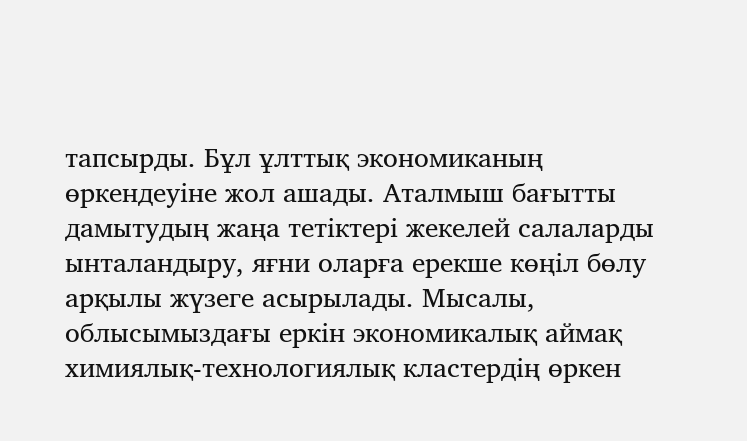тапсырды. Бұл ұлттық экономиканың өркендеуіне жол ашады. Аталмыш бағытты дамытудың жаңа тетіктері жекелей салаларды ынталандыру, яғни оларға ерекше көңіл бөлу арқылы жүзеге асырылады. Мысалы, облысымыздағы еркін экономикалық аймақ химиялық-технологиялық кластердің өркен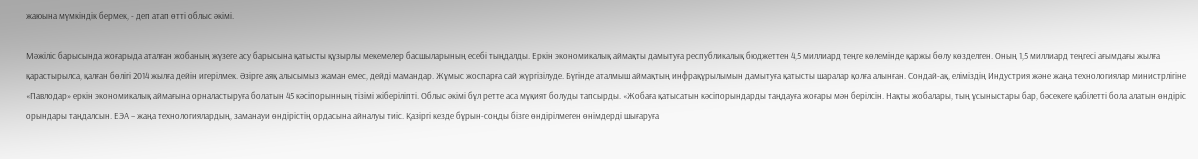жаюына мүмкіндік бермек, - деп атап өтті облыс әкімі.

Мәжіліс барысында жоғарыда аталған жобаның жүзеге асу барысына қатысты құзырлы мекемелер басшыларының есебі тыңдалды. Еркін экономикалық аймақты дамытуға республикалық бюджеттен 4,5 миллиард теңге көлемінде қаржы бөлу көзделген. Оның 1,5 миллиард теңгесі ағымдағы жылға қарастырылса, қалған бөлігі 2014 жылға дейін игерілмек. Әзірге аяқ алысымыз жаман емес, дейді мамандар. Жұмыс жоспарға сай жүргізілуде. Бүгінде аталмыш аймақтың инфрақұрылымын дамытуға қатысты шаралар қолға алынған. Сондай-ақ, еліміздің Индустрия және жаңа технологиялар министрлігіне «Павлодар» еркін экономикалық аймағына орналастыруға болатын 45 кәсіпорынның тізімі жіберіліпті. Облыс әкімі бұл ретте аса мұқият болуды тапсырды. «Жобаға қатысатын кәсіпорындарды таңдауға жоғары мән берілсін. Нақты жобалары, тың ұсыныстары бар, бәсекеге қабілетті бола алатын өндіріс орындары таңдалсын. ЕЭА – жаңа технологиялардың, заманауи өндірістің ордасына айналуы тиіс. Қазіргі кезде бұрын-соңды бізге өндірілмеген өнімдерді шығаруға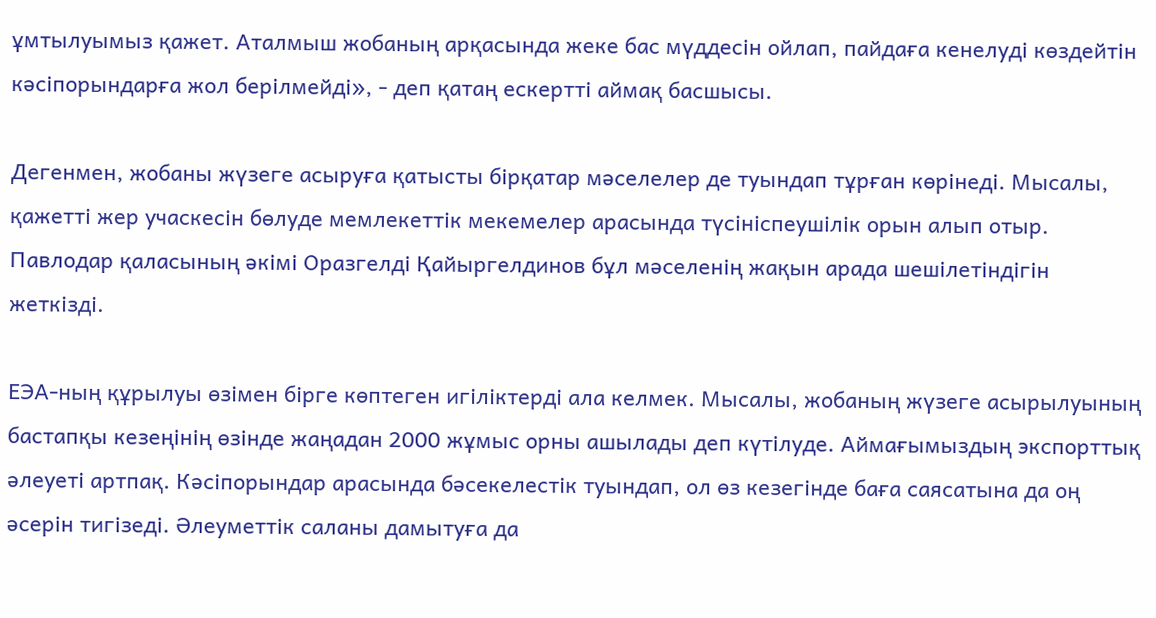ұмтылуымыз қажет. Аталмыш жобаның арқасында жеке бас мүддесін ойлап, пайдаға кенелуді көздейтін кәсіпорындарға жол берілмейді», - деп қатаң ескертті аймақ басшысы.

Дегенмен, жобаны жүзеге асыруға қатысты бірқатар мәселелер де туындап тұрған көрінеді. Мысалы, қажетті жер учаскесін бөлуде мемлекеттік мекемелер арасында түсініспеушілік орын алып отыр. Павлодар қаласының әкімі Оразгелді Қайыргелдинов бұл мәселенің жақын арада шешілетіндігін жеткізді.

ЕЭА-ның құрылуы өзімен бірге көптеген игіліктерді ала келмек. Мысалы, жобаның жүзеге асырылуының бастапқы кезеңінің өзінде жаңадан 2000 жұмыс орны ашылады деп күтілуде. Аймағымыздың экспорттық әлеуеті артпақ. Кәсіпорындар арасында бәсекелестік туындап, ол өз кезегінде баға саясатына да оң әсерін тигізеді. Әлеуметтік саланы дамытуға да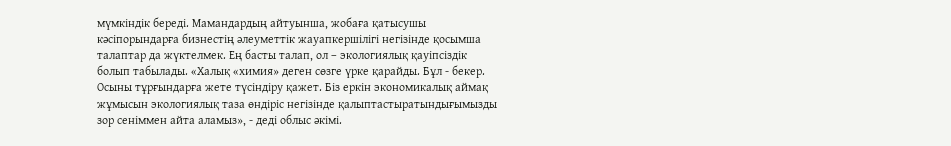мүмкіндік береді. Мамандардың айтуынша, жобаға қатысушы кәсіпорындарға бизнестің әлеуметтік жауапкершілігі негізінде қосымша талаптар да жүктелмек. Ең басты талап, ол – экологиялық қауіпсіздік болып табылады. «Халық «химия» деген сөзге үрке қарайды. Бұл - бекер. Осыны тұрғындарға жете түсіндіру қажет. Біз еркін экономикалық аймақ жұмысын экологиялық таза өндіріс негізінде қалыптастыратындығымызды зор сеніммен айта аламыз», - деді облыс әкімі.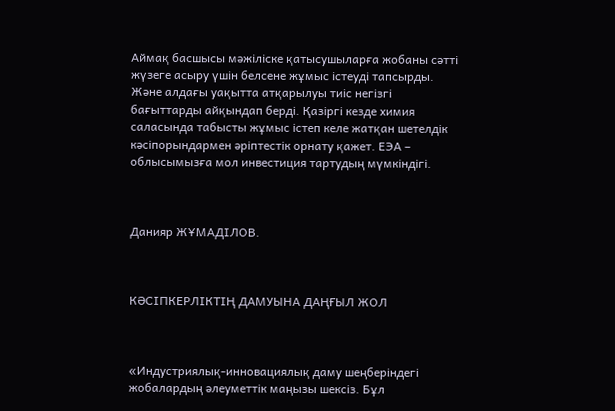Аймақ басшысы мәжіліске қатысушыларға жобаны сәтті жүзеге асыру үшін белсене жұмыс істеуді тапсырды. Және алдағы уақытта атқарылуы тиіс негізгі бағыттарды айқындап берді. Қазіргі кезде химия саласында табысты жұмыс істеп келе жатқан шетелдік кәсіпорындармен әріптестік орнату қажет. ЕЭА – облысымызға мол инвестиция тартудың мүмкіндігі.



Данияр ЖҰМАДІЛОВ.



КӘСІПКЕРЛІКТІҢ ДАМУЫНА ДАҢҒЫЛ ЖОЛ



«Индустриялық-инновациялық даму шеңберіндегі жобалардың әлеуметтік маңызы шексіз. Бұл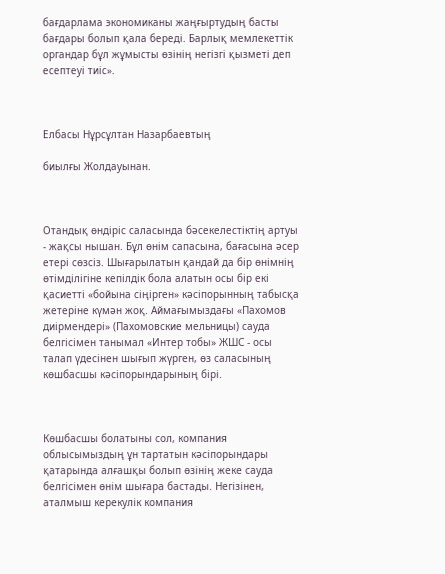бағдарлама экономиканы жаңғыртудың басты бағдары болып қала береді. Барлық мемлекеттік органдар бұл жұмысты өзінің негізгі қызметі деп есептеуі тиіс».



Елбасы Нұрсұлтан Назарбаевтың

биылғы Жолдауынан.



Отандық өндіріс саласында бәсекелестіктің артуы - жақсы нышан. Бұл өнім сапасына, бағасына әсер етері сөзсіз. Шығарылатын қандай да бір өнімнің өтімділігіне кепілдік бола алатын осы бір екі қасиетті «бойына сіңірген» кәсіпорынның табысқа жетеріне күмән жоқ. Аймағымыздағы «Пахомов диірмендері» (Пахомовские мельницы) сауда белгісімен танымал «Интер тобы» ЖШС - осы талап үдесінен шығып жүрген, өз саласының көшбасшы кәсіпорындарының бірі.



Көшбасшы болатыны сол, компания облысымыздың ұн тартатын кәсіпорындары қатарында алғашқы болып өзінің жеке сауда белгісімен өнім шығара бастады. Негізінен, аталмыш керекулік компания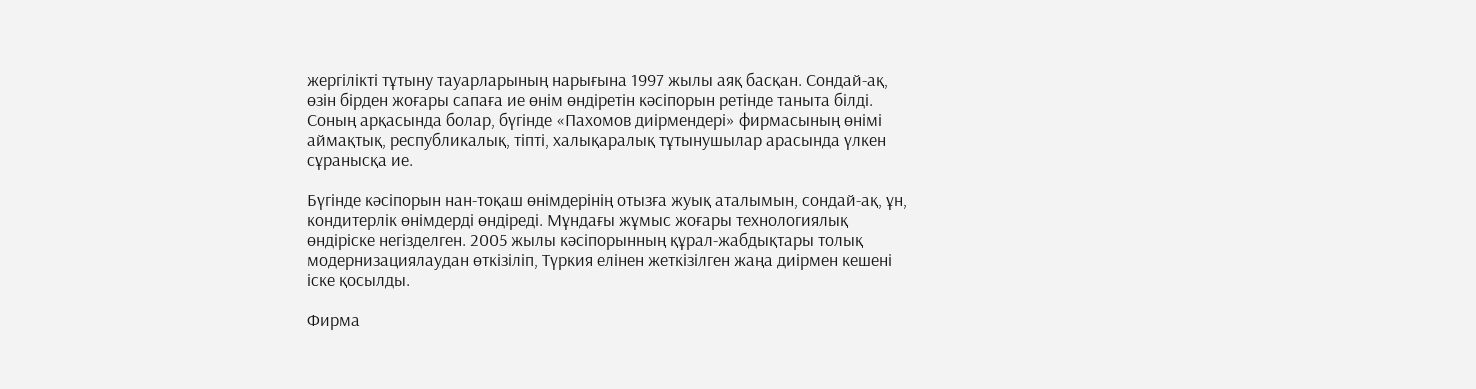жергілікті тұтыну тауарларының нарығына 1997 жылы аяқ басқан. Сондай-ақ, өзін бірден жоғары сапаға ие өнім өндіретін кәсіпорын ретінде таныта білді. Соның арқасында болар, бүгінде «Пахомов диірмендері» фирмасының өнімі аймақтық, республикалық, тіпті, халықаралық тұтынушылар арасында үлкен сұранысқа ие.

Бүгінде кәсіпорын нан-тоқаш өнімдерінің отызға жуық аталымын, сондай-ақ, ұн, кондитерлік өнімдерді өндіреді. Мұндағы жұмыс жоғары технологиялық өндіріске негізделген. 2005 жылы кәсіпорынның құрал-жабдықтары толық модернизациялаудан өткізіліп, Түркия елінен жеткізілген жаңа диірмен кешені іске қосылды.

Фирма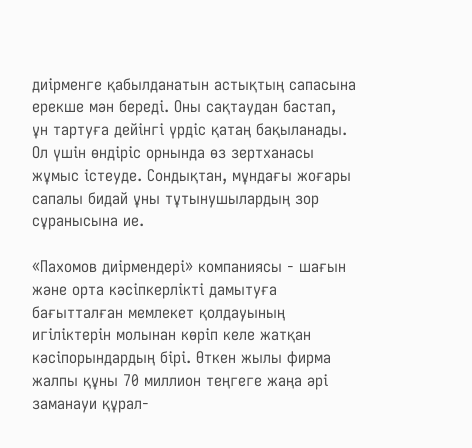диірменге қабылданатын астықтың сапасына ерекше мән береді. Оны сақтаудан бастап, ұн тартуға дейінгі үрдіс қатаң бақыланады. Ол үшін өндіріс орнында өз зертханасы жұмыс істеуде. Сондықтан, мұндағы жоғары сапалы бидай ұны тұтынушылардың зор сұранысына ие.

«Пахомов диірмендері» компаниясы - шағын және орта кәсіпкерлікті дамытуға бағытталған мемлекет қолдауының игіліктерін молынан көріп келе жатқан кәсіпорындардың бірі. Өткен жылы фирма жалпы құны 70 миллион теңгеге жаңа әрі заманауи құрал-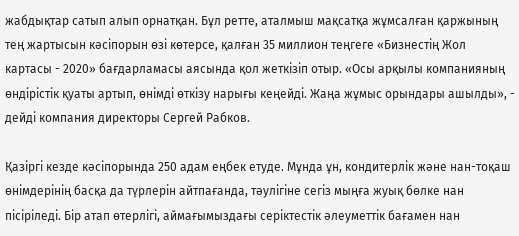жабдықтар сатып алып орнатқан. Бұл ретте, аталмыш мақсатқа жұмсалған қаржының тең жартысын кәсіпорын өзі көтерсе, қалған 35 миллион теңгеге «Бизнестің Жол картасы - 2020» бағдарламасы аясында қол жеткізіп отыр. «Осы арқылы компанияның өндірістік қуаты артып, өнімді өткізу нарығы кеңейді. Жаңа жұмыс орындары ашылды», - дейді компания директоры Сергей Рабков.

Қазіргі кезде кәсіпорында 250 адам еңбек етуде. Мұнда ұн, кондитерлік және нан-тоқаш өнімдерінің басқа да түрлерін айтпағанда, тәулігіне сегіз мыңға жуық бөлке нан пісіріледі. Бір атап өтерлігі, аймағымыздағы серіктестік әлеуметтік бағамен нан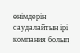өнімдерін саудалайтын ірі компания болып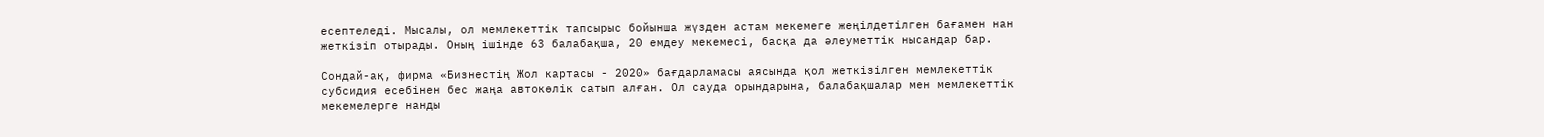есептеледі. Мысалы, ол мемлекеттік тапсырыс бойынша жүзден астам мекемеге жеңілдетілген бағамен нан жеткізіп отырады. Оның ішінде 63 балабақша, 20 емдеу мекемесі, басқа да әлеуметтік нысандар бар.

Сондай-ақ, фирма «Бизнестің Жол картасы - 2020» бағдарламасы аясында қол жеткізілген мемлекеттік субсидия есебінен бес жаңа автокөлік сатып алған. Ол сауда орындарына, балабақшалар мен мемлекеттік мекемелерге нанды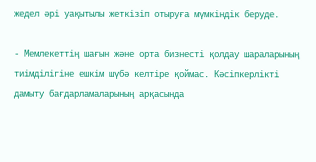жедел әрі уақытылы жеткізіп отыруға мүмкіндік беруде.

- Мемлекеттің шағын және орта бизнесті қолдау шараларының тиімділігіне ешкім шүбә келтіре қоймас. Кәсіпкерлікті дамыту бағдарламаларының арқасында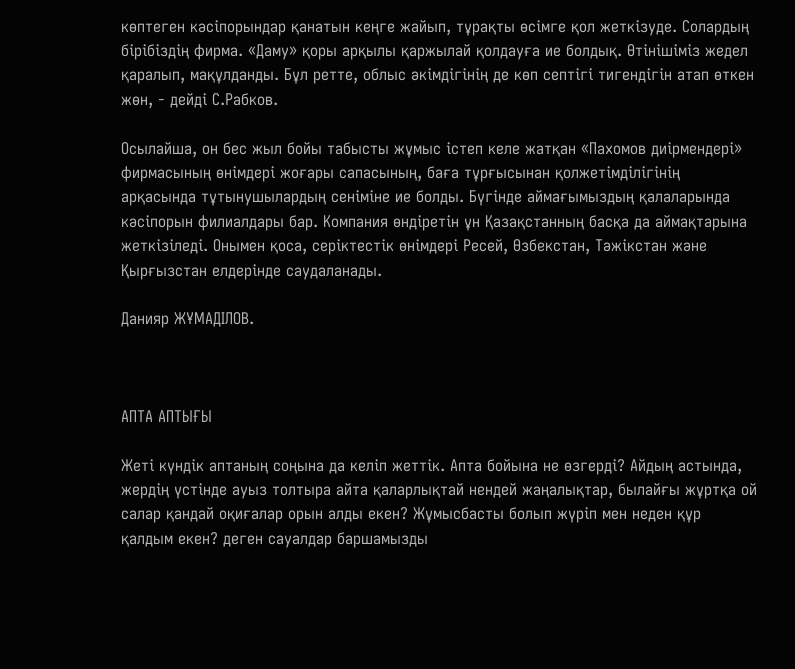көптеген кәсіпорындар қанатын кеңге жайып, тұрақты өсімге қол жеткізуде. Солардың бірібіздің фирма. «Даму» қоры арқылы қаржылай қолдауға ие болдық. Өтінішіміз жедел қаралып, мақұлданды. Бұл ретте, облыс әкімдігінің де көп септігі тигендігін атап өткен жөн, - дейді С.Рабков.

Осылайша, он бес жыл бойы табысты жұмыс істеп келе жатқан «Пахомов диірмендері» фирмасының өнімдері жоғары сапасының, баға тұрғысынан қолжетімділігінің арқасында тұтынушылардың сеніміне ие болды. Бүгінде аймағымыздың қалаларында кәсіпорын филиалдары бар. Компания өндіретін ұн Қазақстанның басқа да аймақтарына жеткізіледі. Онымен қоса, серіктестік өнімдері Ресей, Өзбекстан, Тәжікстан және Қырғызстан елдерінде саудаланады.

Данияр ЖҰМАДІЛОВ.



АПТА АПТЫҒЫ

Жеті күндік аптаның соңына да келіп жеттік. Апта бойына не өзгерді? Айдың астында, жердің үстінде ауыз толтыра айта қаларлықтай нендей жаңалықтар, былайғы жұртқа ой салар қандай оқиғалар орын алды екен? Жұмысбасты болып жүріп мен неден құр қалдым екен? деген сауалдар баршамызды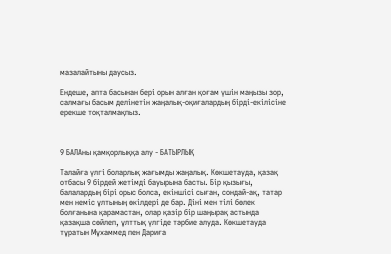мазалайтыны даусыз.

Ендеше, апта басынан бері орын алған қоғам үшін маңызы зор, салмағы басым делінетін жаңалық-оқиғалардың бірді-екілісіне ерекше тоқталмақпыз.



9 БАЛАны қамқорлыққа алу - БАТЫРЛЫҚ

Талайға үлгі боларлық жағымды жаңалық. Көкшетауда, қазақ отбасы 9 бірдей жетімді бауырына басты. Бір қызығы, балалардың бірі орыс болса, екіншісі сыған, сондай-ақ, татар мен неміс ұлтының өкілдері де бар. Діні мен тілі бөлек болғанына қарамастан, олар қазір бір шаңырақ астында қазақша сөйлеп, ұлттық үлгіде тәрбие алуда. Көкшетауда тұратын Мұхаммед пен Дариға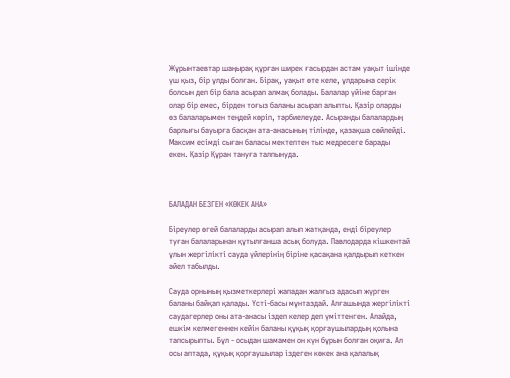Жұрынтаевтар шаңырақ құрған ширек ғасырдан астам уақыт ішінде үш қыз, бір ұлды болған. Бірақ, уақыт өте келе, ұлдарына серік болсын деп бір бала асырап алмақ болады. Балалар үйіне барған олар бір емес, бірден тоғыз баланы асырап алыпты. Қазір оларды өз балаларымен теңдей көріп, тәрбиелеуде. Асыранды балалардың барлығы бауырға басқан ата-анасының тілінде, қазақша сөйлейді. Максим есімді сыған баласы мектептен тыс медресеге барады екен. Қазір Құран тануға талпынуда.



БАЛАДАН БЕЗГЕН «КӨКЕК АНА»

Біреулер өгей балаларды асырап алып жатқанда, енді біреулер туған балаларынан құтылғанша асық болуда. Павлодарда кішкентай ұлын жергілікті сауда үйлерінің біріне қасақана қалдырып кеткен әйел табылды.

Сауда орнының қызметкерлері жападан жалғыз адасып жүрген баланы байқап қалады. Үсті-басы мұнтаздай. Алғашында жергілікті саудагерлер оны ата-анасы іздеп келер деп үміттенген. Алайда, ешкім келмегеннен кейін баланы құқық қорғаушылардың қолына тапсырыпты. Бұл - осыдан шамамен он күн бұрын болған оқиға. Ал осы аптада, құқық қорғаушылар іздеген көкек ана қалалық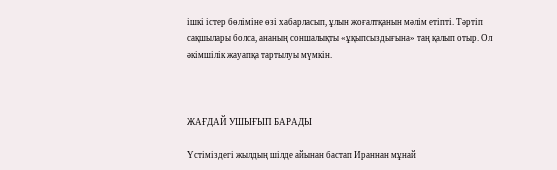ішкі істер бөліміне өзі хабарласып, ұлын жоғалтқанын мәлім етіпті. Тәртіп сақшылары болса, ананың соншалықты «ұқыпсыздығына» таң қалып отыр. Ол әкімшілік жауапқа тартылуы мүмкін.



ЖАҒДАЙ УШЫҒЫП БАРАДЫ

Үстіміздегі жылдың шілде айынан бастап Ираннан мұнай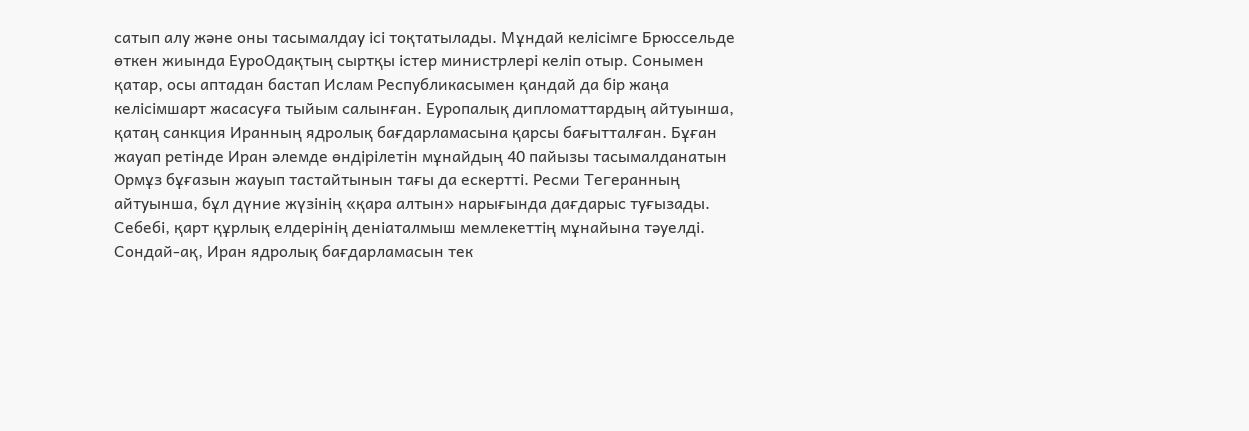сатып алу және оны тасымалдау ісі тоқтатылады. Мұндай келісімге Брюссельде өткен жиында ЕуроОдақтың сыртқы істер министрлері келіп отыр. Сонымен қатар, осы аптадан бастап Ислам Республикасымен қандай да бір жаңа келісімшарт жасасуға тыйым салынған. Еуропалық дипломаттардың айтуынша, қатаң санкция Иранның ядролық бағдарламасына қарсы бағытталған. Бұған жауап ретінде Иран әлемде өндірілетін мұнайдың 40 пайызы тасымалданатын Ормұз бұғазын жауып тастайтынын тағы да ескертті. Ресми Тегеранның айтуынша, бұл дүние жүзінің «қара алтын» нарығында дағдарыс туғызады. Себебі, қарт құрлық елдерінің деніаталмыш мемлекеттің мұнайына тәуелді. Сондай-ақ, Иран ядролық бағдарламасын тек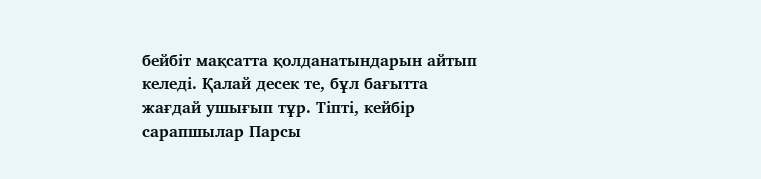бейбіт мақсатта қолданатындарын айтып келеді. Қалай десек те, бұл бағытта жағдай ушығып тұр. Тіпті, кейбір сарапшылар Парсы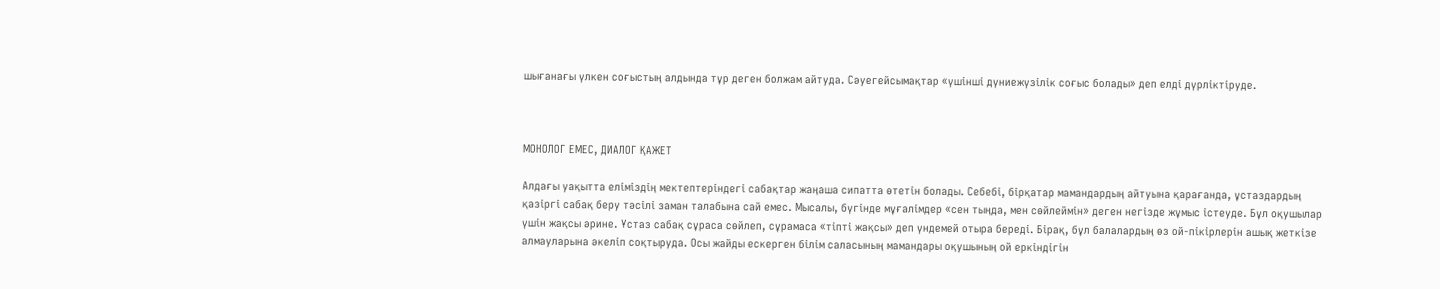шығанағы үлкен соғыстың алдында тұр деген болжам айтуда. Сәуегейсымақтар «үшінші дүниежүзілік соғыс болады» деп елді дүрліктіруде.



МОНОЛОГ ЕМЕС, ДИАЛОГ ҚАЖЕТ

Алдағы уақытта еліміздің мектептеріндегі сабақтар жаңаша сипатта өтетін болады. Себебі, бірқатар мамандардың айтуына қарағанда, ұстаздардың қазіргі сабақ беру тәсілі заман талабына сай емес. Мысалы, бүгінде мұғалімдер «сен тыңда, мен сөйлеймін» деген негізде жұмыс істеуде. Бұл оқушылар үшін жақсы әрине. Ұстаз сабақ сұраса сөйлеп, сұрамаса «тіпті жақсы» деп үндемей отыра береді. Бірақ, бұл балалардың өз ой-пікірлерін ашық жеткізе алмауларына әкеліп соқтыруда. Осы жайды ескерген білім саласының мамандары оқушының ой еркіндігін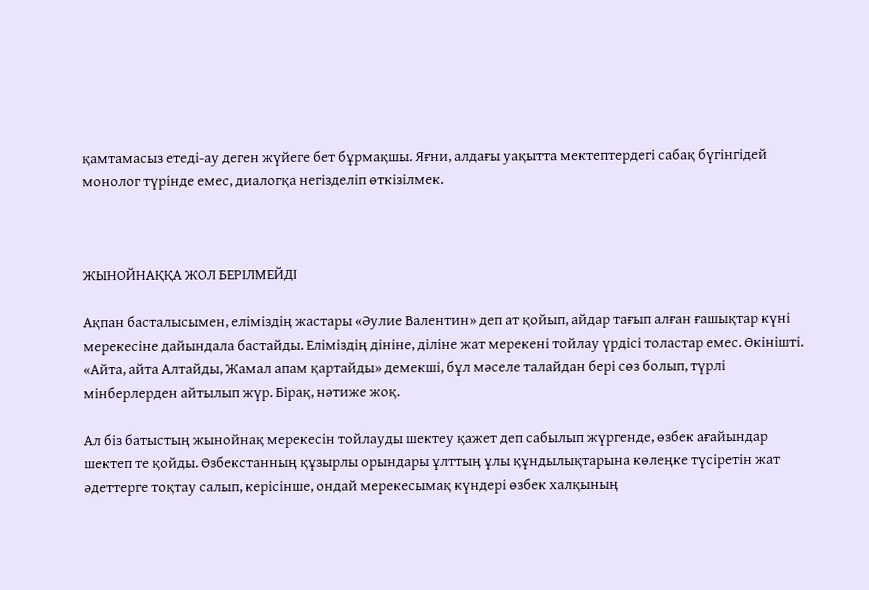қамтамасыз етеді-ау деген жүйеге бет бұрмақшы. Яғни, алдағы уақытта мектептердегі сабақ бүгінгідей монолог түрінде емес, диалогқа негізделіп өткізілмек.



ЖЫНОЙНАҚҚА ЖОЛ БЕРІЛМЕЙДІ

Ақпан басталысымен, еліміздің жастары «Әулие Валентин» деп ат қойып, айдар тағып алған ғашықтар күні мерекесіне дайындала бастайды. Еліміздің дініне, діліне жат мерекені тойлау үрдісі толастар емес. Өкінішті. «Айта, айта Алтайды, Жамал апам қартайды» демекші, бұл мәселе талайдан бері сөз болып, түрлі мінберлерден айтылып жүр. Бірақ, нәтиже жоқ.

Ал біз батыстың жынойнақ мерекесін тойлауды шектеу қажет деп сабылып жүргенде, өзбек ағайындар шектеп те қойды. Өзбекстанның құзырлы орындары ұлттың ұлы құндылықтарына көлеңке түсіретін жат әдеттерге тоқтау салып, керісінше, ондай мерекесымақ күндері өзбек халқының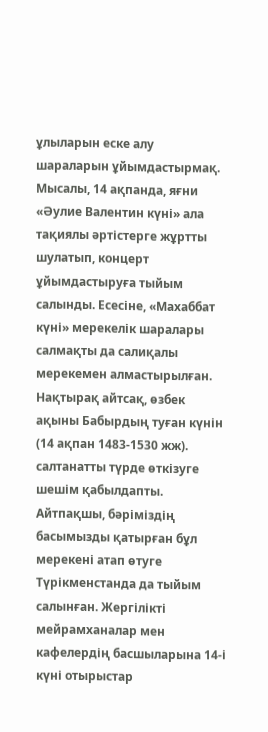ұлыларын еске алу шараларын ұйымдастырмақ. Мысалы, 14 ақпанда, яғни «Әулие Валентин күні» ала тақиялы әртістерге жұртты шулатып, концерт ұйымдастыруға тыйым салынды. Есесіне, «Махаббат күні» мерекелік шаралары салмақты да салиқалы мерекемен алмастырылған. Нақтырақ айтсақ, өзбек ақыны Бабырдың туған күнін (14 ақпан 1483-1530 жж). салтанатты түрде өткізуге шешім қабылдапты. Айтпақшы, бәріміздің басымызды қатырған бұл мерекені атап өтуге Түрікменстанда да тыйым салынған. Жергілікті мейрамханалар мен кафелердің басшыларына 14-і күні отырыстар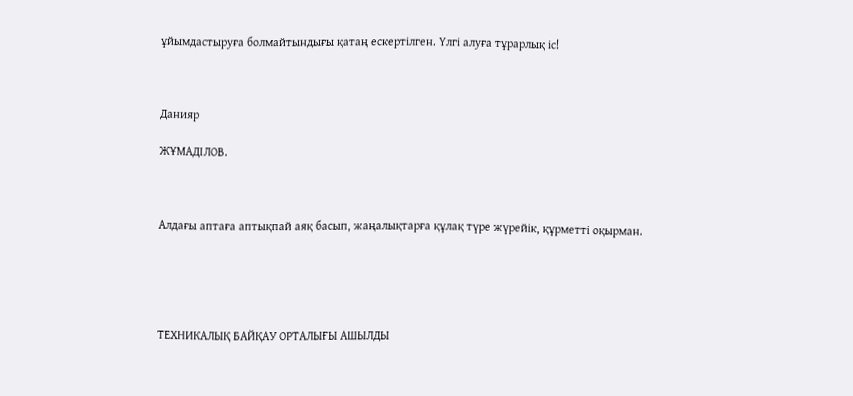ұйымдастыруға болмайтындығы қатаң ескертілген. Үлгі алуға тұрарлық іс!



Данияр

ЖҰМАДІЛОВ.



Алдағы аптаға аптықпай аяқ басып, жаңалықтарға құлақ түре жүрейік, құрметті оқырман.





ТЕХНИКАЛЫҚ БАЙҚАУ ОРТАЛЫҒЫ АШЫЛДЫ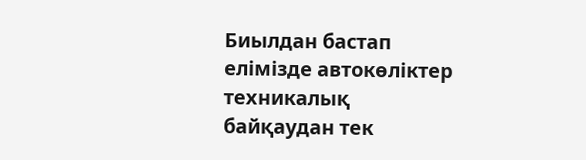Биылдан бастап елімізде автокөліктер техникалық байқаудан тек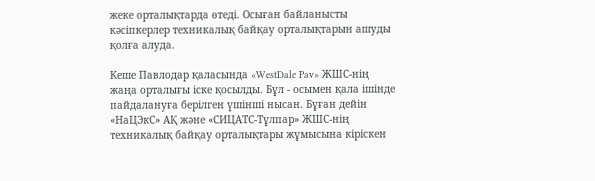жеке орталықтарда өтеді. Осыған байланысты кәсіпкерлер техникалық байқау орталықтарын ашуды қолға алуда.

Кеше Павлодар қаласында «WestDale Pav» ЖШС-нің жаңа орталығы іске қосылды. Бұл - осымен қала ішінде пайдалануға берілген үшінші нысан. Бұған дейін «НаЦЭкС» АҚ және «СИЦАТС-Тұлпар» ЖШС-нің техникалық байқау орталықтары жұмысына кіріскен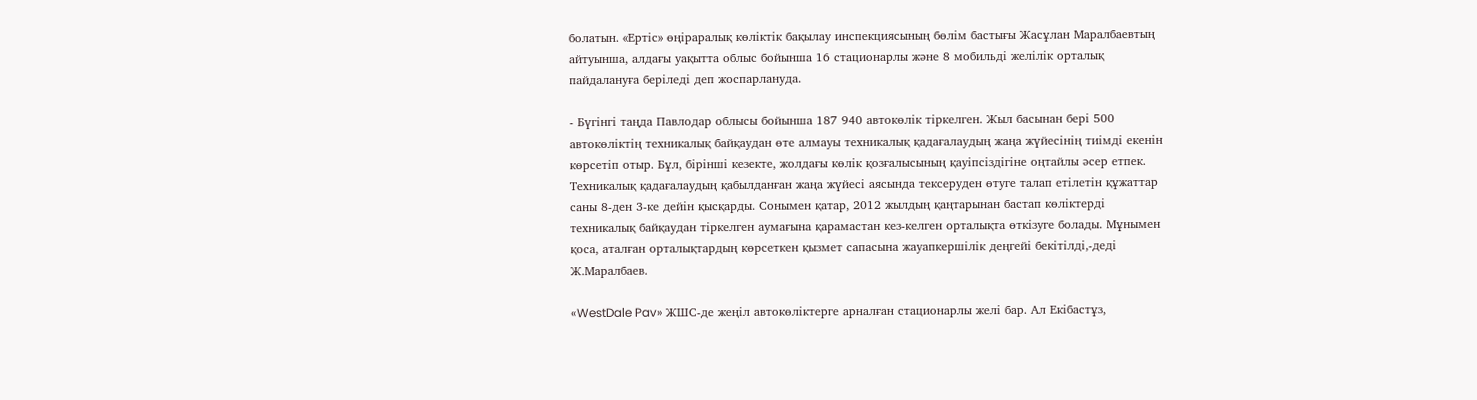болатын. «Ертіс» өңіраралық көліктік бақылау инспекциясының бөлім бастығы Жасұлан Маралбаевтың айтуынша, алдағы уақытта облыс бойынша 16 стационарлы және 8 мобильді желілік орталық пайдалануға беріледі деп жоспарлануда.

- Бүгінгі таңда Павлодар облысы бойынша 187 940 автокөлік тіркелген. Жыл басынан бері 500 автокөліктің техникалық байқаудан өте алмауы техникалық қадағалаудың жаңа жүйесінің тиімді екенін көрсетіп отыр. Бұл, бірінші кезекте, жолдағы көлік қозғалысының қауіпсіздігіне оңтайлы әсер етпек. Техникалық қадағалаудың қабылданған жаңа жүйесі аясында тексеруден өтуге талап етілетін құжаттар саны 8-ден 3-ке дейін қысқарды. Сонымен қатар, 2012 жылдың қаңтарынан бастап көліктерді техникалық байқаудан тіркелген аумағына қарамастан кез-келген орталықта өткізуге болады. Мұнымен қоса, аталған орталықтардың көрсеткен қызмет сапасына жауапкершілік деңгейі бекітілді,-деді Ж.Маралбаев.

«WestDale Pav» ЖШС-де жеңіл автокөліктерге арналған стационарлы желі бар. Ал Екібастұз,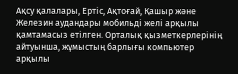Ақсу қалалары, Ертіс, Ақтоғай, Қашыр және Железин аудандары мобильді желі арқылы қамтамасыз етілген. Орталық қызметкерлерінің айтуынша, жұмыстың барлығы компьютер арқылы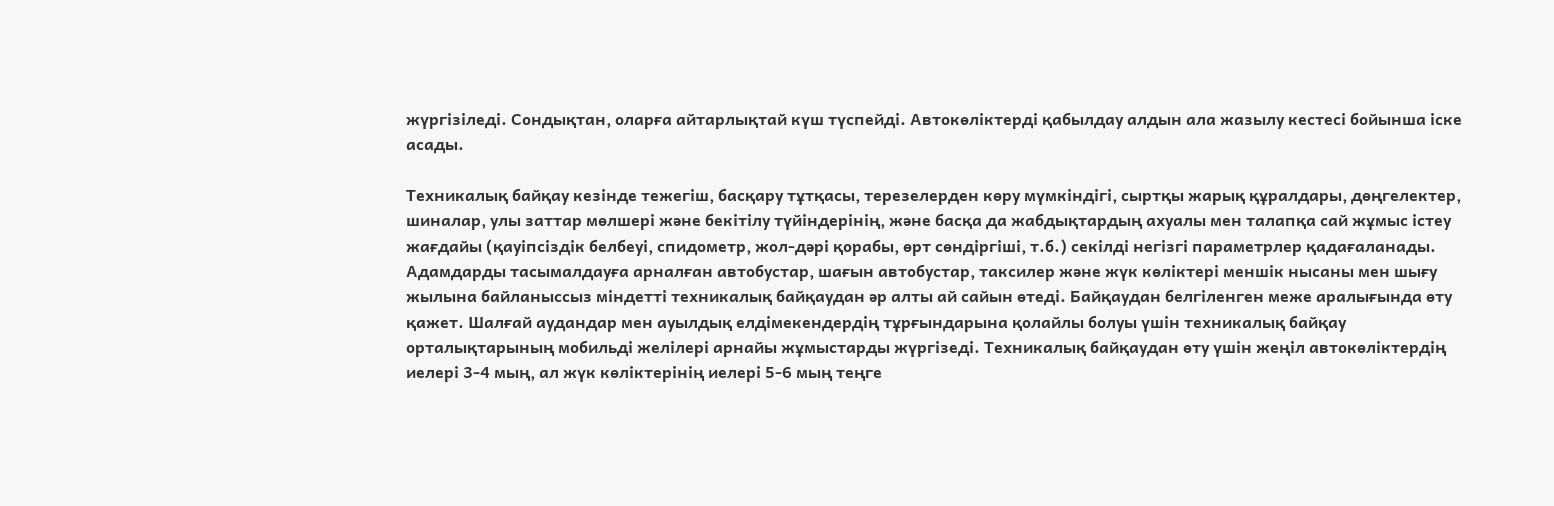жүргізіледі. Сондықтан, оларға айтарлықтай күш түспейді. Автокөліктерді қабылдау алдын ала жазылу кестесі бойынша іске асады.

Техникалық байқау кезінде тежегіш, басқару тұтқасы, терезелерден көру мүмкіндігі, сыртқы жарық құралдары, дөңгелектер, шиналар, улы заттар мөлшері және бекітілу түйіндерінің, және басқа да жабдықтардың ахуалы мен талапқа сай жұмыс істеу жағдайы (қауіпсіздік белбеуі, спидометр, жол-дәрі қорабы, өрт сөндіргіші, т.б.) секілді негізгі параметрлер қадағаланады. Адамдарды тасымалдауға арналған автобустар, шағын автобустар, таксилер және жүк көліктері меншік нысаны мен шығу жылына байланыссыз міндетті техникалық байқаудан әр алты ай сайын өтеді. Байқаудан белгіленген меже аралығында өту қажет. Шалғай аудандар мен ауылдық елдімекендердің тұрғындарына қолайлы болуы үшін техникалық байқау орталықтарының мобильді желілері арнайы жұмыстарды жүргізеді. Техникалық байқаудан өту үшін жеңіл автокөліктердің иелері 3-4 мың, ал жүк көліктерінің иелері 5-6 мың теңге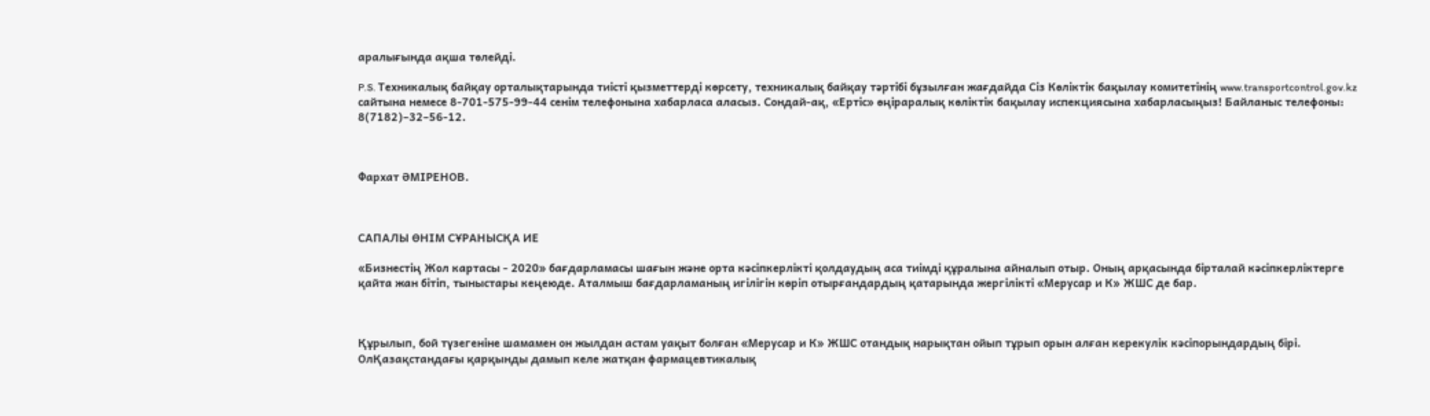аралығында ақша төлейді.

P.S. Техникалық байқау орталықтарында тиісті қызметтерді көрсету, техникалық байқау тәртібі бұзылған жағдайда Сіз Көліктік бақылау комитетінің www.transportcontrol.gov.kz сайтына немесе 8-701-575-99-44 сенім телефонына хабарласа аласыз. Сондай-ақ, «Ертіс» өңіраралық көліктік бақылау испекциясына хабарласыңыз! Байланыс телефоны: 8(7182)–32–56-12.



Фархат ӘМІРЕНОВ.



САПАЛЫ ӨНІМ СҰРАНЫСҚА ИЕ

«Бизнестің Жол картасы - 2020» бағдарламасы шағын және орта кәсіпкерлікті қолдаудың аса тиімді құралына айналып отыр. Оның арқасында бірталай кәсіпкерліктерге қайта жан бітіп, тыныстары кеңеюде. Аталмыш бағдарламаның игілігін көріп отырғандардың қатарында жергілікті «Мерусар и К» ЖШС де бар.



Құрылып, бой түзегеніне шамамен он жылдан астам уақыт болған «Мерусар и К» ЖШС отандық нарықтан ойып тұрып орын алған керекулік кәсіпорындардың бірі. ОлҚазақстандағы қарқынды дамып келе жатқан фармацевтикалық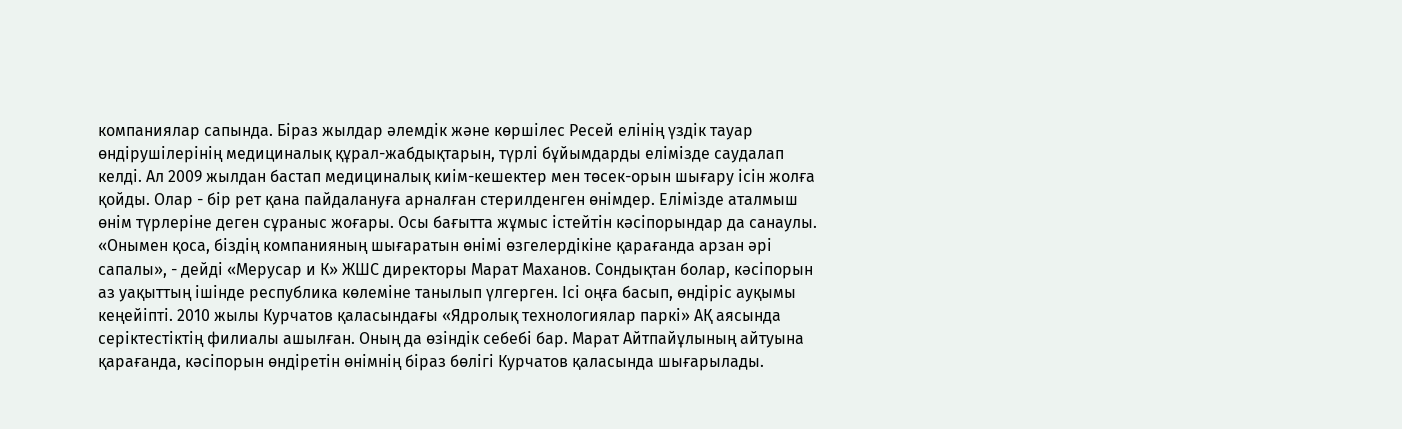компаниялар сапында. Біраз жылдар әлемдік және көршілес Ресей елінің үздік тауар өндірушілерінің медициналық құрал-жабдықтарын, түрлі бұйымдарды елімізде саудалап келді. Ал 2009 жылдан бастап медициналық киім-кешектер мен төсек-орын шығару ісін жолға қойды. Олар - бір рет қана пайдалануға арналған стерилденген өнімдер. Елімізде аталмыш өнім түрлеріне деген сұраныс жоғары. Осы бағытта жұмыс істейтін кәсіпорындар да санаулы. «Онымен қоса, біздің компанияның шығаратын өнімі өзгелердікіне қарағанда арзан әрі сапалы», - дейді «Мерусар и К» ЖШС директоры Марат Маханов. Сондықтан болар, кәсіпорын аз уақыттың ішінде республика көлеміне танылып үлгерген. Ісі оңға басып, өндіріс ауқымы кеңейіпті. 2010 жылы Курчатов қаласындағы «Ядролық технологиялар паркі» АҚ аясында серіктестіктің филиалы ашылған. Оның да өзіндік себебі бар. Марат Айтпайұлының айтуына қарағанда, кәсіпорын өндіретін өнімнің біраз бөлігі Курчатов қаласында шығарылады.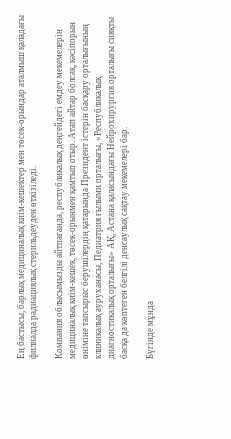Ең бастысы, барлық медициналық киім-кешектер мен төсек-орындар аталмыш қаладағы филиалда радиациялық стерильдеуден өткізіледі.

Компания облысымызды айтпағанда, республикалық деңгейдегі емдеу мекемелерін медициналық киім-кешек, төсек-орынмен қамтып отыр. Атап айтар болсақ, кәсіпорын өніміне тапсырыс берушілердің қатарында Президент істерін басқару орталығының клиникалық ауруханасы, Педиатрия ғылыми орталығы, «Республикалық диагностикалық орталығы» АҚ, Астана қаласындағы Нейрохирургия орталығы сияқты басқа да көптеген белгілі денсаулық сақтау мекемелері бар.

Бүгінде мұнда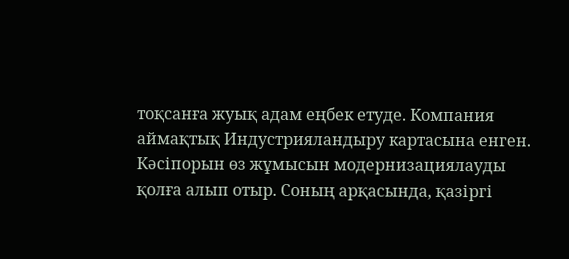тоқсанға жуық адам еңбек етуде. Компания аймақтық Индустрияландыру картасына енген. Кәсіпорын өз жұмысын модернизациялауды қолға алып отыр. Соның арқасында, қазіргі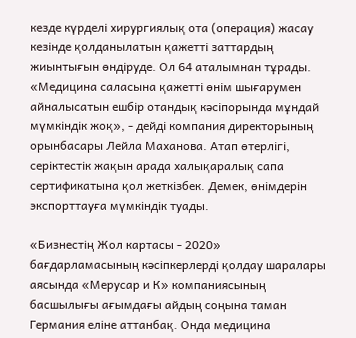кезде күрделі хирургиялық ота (операция) жасау кезінде қолданылатын қажетті заттардың жиынтығын өндіруде. Ол 64 аталымнан тұрады. «Медицина саласына қажетті өнім шығарумен айналысатын ешбір отандық кәсіпорында мұндай мүмкіндік жоқ», - дейді компания директорының орынбасары Лейла Маханова. Атап өтерлігі, серіктестік жақын арада халықаралық сапа сертификатына қол жеткізбек. Демек, өнімдерін экспорттауға мүмкіндік туады.

«Бизнестің Жол картасы - 2020» бағдарламасының кәсіпкерлерді қолдау шаралары аясында «Мерусар и К» компаниясының басшылығы ағымдағы айдың соңына таман Германия еліне аттанбақ. Онда медицина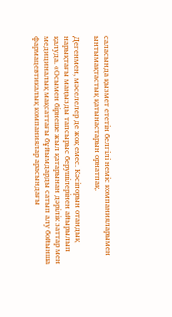саласында қызмет ететін белгілі неміс компанияларымен ынтымақтастық қатынастарын орнатпақ.

Дегенмен, мәселелер де жоқ емес. Кәсіпорын отандық нарықтағы маңызды тапсырыс берушілерінен айырылып қалуда. «Осымен бірнеше жыл қатарынан дәрілік заттар мен медициналық мақсаттағы бұйымдарды сатып алу бойынша фармацевтикалық компаниялар арасындағы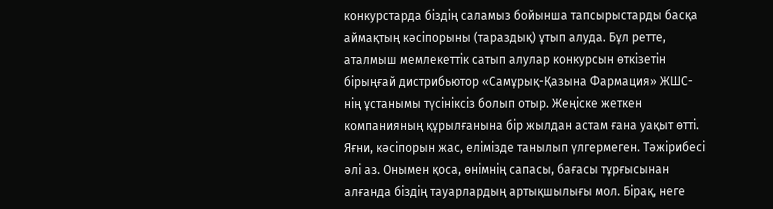конкурстарда біздің саламыз бойынша тапсырыстарды басқа аймақтың кәсіпорыны (тараздық) ұтып алуда. Бұл ретте, аталмыш мемлекеттік сатып алулар конкурсын өткізетін бірыңғай дистрибьютор «Самұрық-Қазына Фармация» ЖШС-нің ұстанымы түсініксіз болып отыр. Жеңіске жеткен компанияның құрылғанына бір жылдан астам ғана уақыт өтті. Яғни, кәсіпорын жас, елімізде танылып үлгермеген. Тәжірибесі әлі аз. Онымен қоса, өнімнің сапасы, бағасы тұрғысынан алғанда біздің тауарлардың артықшылығы мол. Бірақ, неге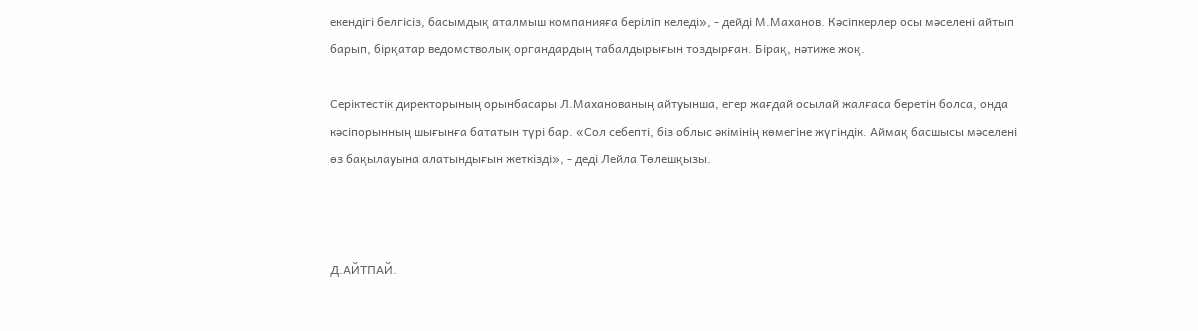екендігі белгісіз, басымдық аталмыш компанияға беріліп келеді», - дейді М.Маханов. Кәсіпкерлер осы мәселені айтып барып, бірқатар ведомстволық органдардың табалдырығын тоздырған. Бірақ, нәтиже жоқ.

Серіктестік директорының орынбасары Л.Маханованың айтуынша, егер жағдай осылай жалғаса беретін болса, онда кәсіпорынның шығынға бататын түрі бар. «Сол себепті, біз облыс әкімінің көмегіне жүгіндік. Аймақ басшысы мәселені өз бақылауына алатындығын жеткізді», - деді Лейла Төлешқызы.



Д.АЙТПАЙ.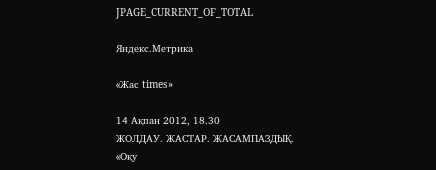JPAGE_CURRENT_OF_TOTAL

Яндекс.Метрика

«Жас times»

14 Ақпан 2012, 18.30
ЖОЛДАУ. ЖАСТАР. ЖАСАМПАЗДЫҚ.
«Оқу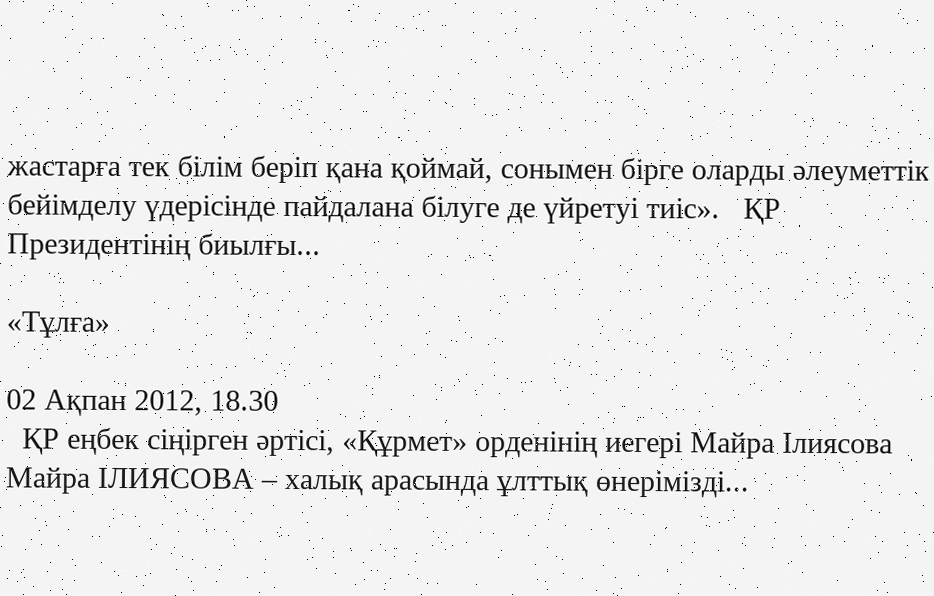жастарға тек білім беріп қана қоймай, сонымен бірге оларды әлеуметтік бейімделу үдерісінде пайдалана білуге де үйретуі тиіс».   ҚР Президентінің биылғы...

«Тұлға»

02 Ақпан 2012, 18.30
  ҚР еңбек сіңірген әртісі, «Құрмет» орденінің иегері Майра Ілиясова   Майра ІЛИЯСОВА – халық арасында ұлттық өнерімізді...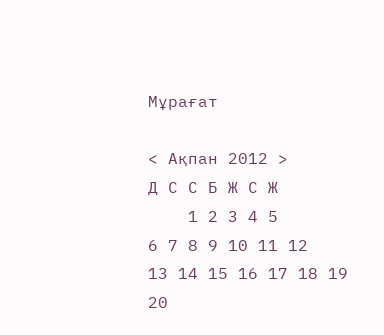Мұрағат

< Ақпан 2012 >
Д С С Б Ж С Ж
    1 2 3 4 5
6 7 8 9 10 11 12
13 14 15 16 17 18 19
20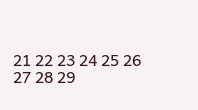21 22 23 24 25 26
27 28 29